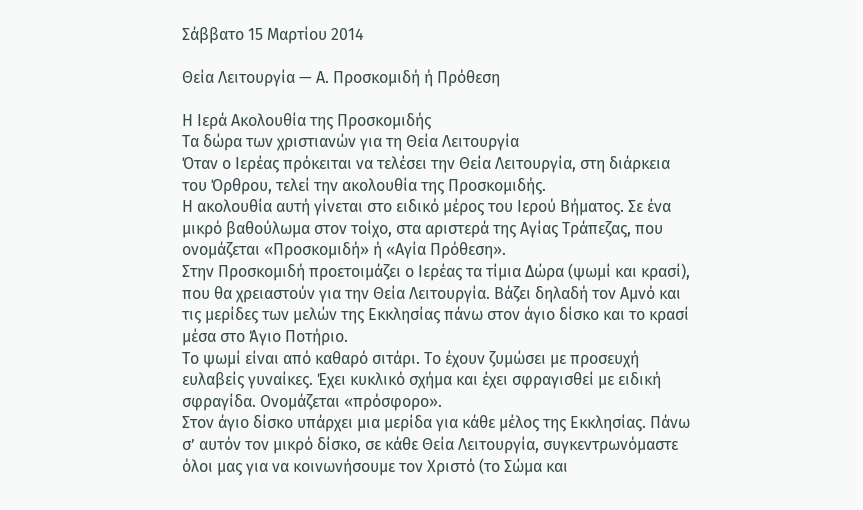Σάββατο 15 Μαρτίου 2014

Θεία Λειτουργία — Α. Προσκομιδή ή Πρόθεση

Η Ιερά Ακολουθία της Προσκομιδής
Τα δώρα των χριστιανών για τη Θεία Λειτουργία
Όταν ο Ιερέας πρόκειται να τελέσει την Θεία Λειτουργία, στη διάρκεια του Όρθρου, τελεί την ακολουθία της Προσκομιδής.
Η ακολουθία αυτή γίνεται στο ειδικό μέρος του Ιερού Βήματος. Σε ένα μικρό βαθούλωμα στον τοίχο, στα αριστερά της Αγίας Τράπεζας, που ονομάζεται «Προσκομιδή» ή «Αγία Πρόθεση».
Στην Προσκομιδή προετοιμάζει ο Ιερέας τα τίμια Δώρα (ψωμί και κρασί), που θα χρειαστούν για την Θεία Λειτουργία. Βάζει δηλαδή τον Αμνό και τις μερίδες των μελών της Εκκλησίας πάνω στον άγιο δίσκο και το κρασί μέσα στο Άγιο Ποτήριο.
Το ψωμί είναι από καθαρό σιτάρι. Το έχουν ζυμώσει με προσευχή ευλαβείς γυναίκες. Έχει κυκλικό σχήμα και έχει σφραγισθεί με ειδική σφραγίδα. Ονομάζεται «πρόσφορο».
Στον άγιο δίσκο υπάρχει μια μερίδα για κάθε μέλος της Εκκλησίας. Πάνω σ’ αυτόν τον μικρό δίσκο, σε κάθε Θεία Λειτουργία, συγκεντρωνόμαστε όλοι μας για να κοινωνήσουμε τον Χριστό (το Σώμα και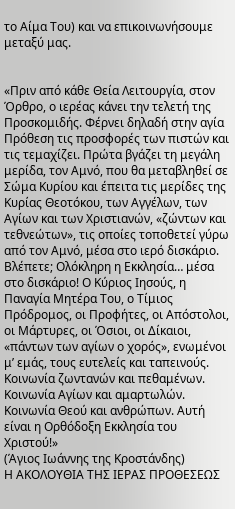το Αίμα Του) και να επικοινωνήσουμε μεταξύ μας.


«Πριν από κάθε Θεία Λειτουργία, στον Όρθρο, ο ιερέας κάνει την τελετή της Προσκομιδής. Φέρνει δηλαδή στην αγία Πρόθεση τις προσφορές των πιστών και τις τεμαχίζει. Πρώτα βγάζει τη μεγάλη μερίδα, τον Αμνό, που θα μεταβληθεί σε Σώμα Κυρίου και έπειτα τις μερίδες της Κυρίας Θεοτόκου, των Αγγέλων, των Αγίων και των Χριστιανών, «ζώντων και τεθνεώτων», τις οποίες τοποθετεί γύρω από τον Αμνό, μέσα στο ιερό δισκάριο.
Βλέπετε; Ολόκληρη η Εκκλησία… μέσα στο δισκάριο! Ο Κύριος Ιησούς, η Παναγία Μητέρα Του, ο Τίμιος Πρόδρομος, οι Προφήτες, οι Απόστολοι, οι Μάρτυρες, οι Όσιοι, οι Δίκαιοι, «πάντων των αγίων ο χορός», ενωμένοι μ’ εμάς, τους ευτελείς και ταπεινούς. Κοινωνία ζωντανών και πεθαμένων. Κοινωνία Αγίων και αμαρτωλών. Κοινωνία Θεού και ανθρώπων. Αυτή είναι η Ορθόδοξη Εκκλησία του Χριστού!»
(Άγιος Ιωάννης της Κροστάνδης)
Η ΑΚΟΛΟΥΘΙΑ ΤΗΣ ΙΕΡΑΣ ΠΡΟΘΕΣΕΩΣ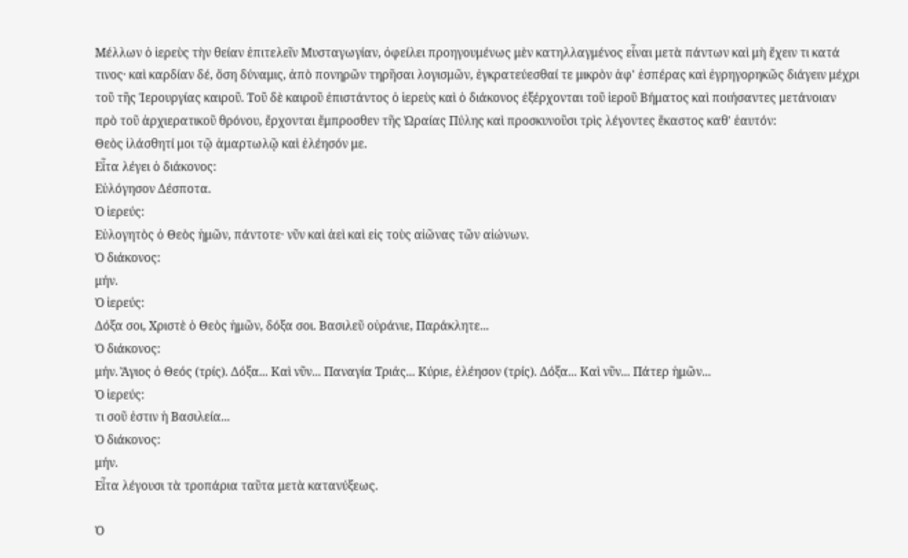Μέλλων ὁ ἱερεὺς τὴν θείαν ἐπιτελεῖν Μυσταγωγίαν, ὀφείλει προηγουμένως μὲν κατηλλαγμένος εἶναι μετὰ πάντων καὶ μὴ ἔχειν τι κατά τινος· καὶ καρδίαν δέ, ὅση δύναμις, ἀπὸ πονηρῶν τηρῆσαι λογισμῶν, ἐγκρατεύεσθαί τε μικρὸν ἀφ' ἑσπέρας καὶ ἐγρηγορηκῶς διάγειν μέχρι τοῦ τῆς Ἱερουργίας καιροῦ. Τοῦ δὲ καιροῦ ἐπιστάντος ὁ ἱερεὺς καὶ ὁ διάκονος ἐξέρχονται τοῦ ἱεροῦ Βήματος καὶ ποιήσαντες μετάνοιαν πρὸ τοῦ ἀρχιερατικοῦ θρόνου, ἔρχονται ἔμπροσθεν τῆς Ὡραίας Πύλης καὶ προσκυνοῦσι τρὶς λέγοντες ἕκαστος καθ' ἑαυτόν:
Θεὸς ἱλάσθητί μοι τῷ ἁμαρτωλῷ καὶ ἐλέησόν με.
Εἶτα λέγει ὁ διάκονος:
Εὐλόγησον Δέσποτα.
Ὁ ἱερεύς:
Εὐλογητὸς ὁ Θεὸς ἡμῶν, πάντοτε· νῦν καὶ ἀεὶ καὶ εἰς τοὺς αἰῶνας τῶν αἰώνων.
Ὁ διάκονος:
μήν.
Ὁ ἱερεύς:
Δόξα σοι, Χριστὲ ὁ Θεὸς ἡμῶν, δόξα σοι. Βασιλεῦ οὐράνιε, Παράκλητε...
Ὁ διάκονος:
μήν. Ἅγιος ὁ Θεός (τρίς). Δόξα... Καὶ νῦν... Παναγία Τριάς... Κύριε, ἐλέησον (τρίς). Δόξα... Καὶ νῦν... Πάτερ ἡμῶν...
Ὁ ἱερεύς:
τι σοῦ ἐστιν ἡ Βασιλεία...
Ὁ διάκονος:
μήν.
Εἶτα λέγουσι τὰ τροπάρια ταῦτα μετὰ κατανύξεως.

Ὁ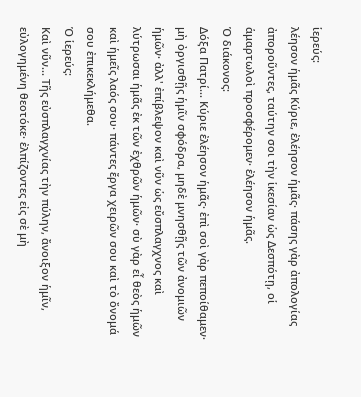ἱερεύς:
λέησον ἡμᾶς Κύριε, ἐλέησον ἡμᾶς· πάσης γὰρ ἀπολογίας ἀποροῦντες, ταύτην σοι τὴν ἱκεσίαν ὡς Δεσπότῃ, οἱ ἁμαρτωλοὶ προσφέρομεν· ἐλέησον ἡμᾶς.
Ὁ διάκονος:
Δόξα Πατρί... Κύριε ἐλέησον ἡμᾶς· ἐπὶ σοὶ γὰρ πεποίθαμεν· μὴ ὀργισθῇς ἡμῖν σφόδρα, μηδὲ μνησθῇς τῶν ἀνομιῶν ἡμῶν· ἀλλ' ἐπίβλεψον καὶ νῦν ὡς εὔσπλαγχνος καὶ λύτρωσαι ἡμᾶς ἐκ τῶν ἐχθρῶν ἡμῶν· σὺ γὰρ εἶ θεὸς ἡμῶν καὶ ἡμεῖς λαός σου· πάντες ἔργα χειρῶν σου καὶ τὸ ὄνομά σου ἐπικεκλήμεθα.
Ὁ ἱερεύς:
Καὶ νῦν... Τῆς εὐσπλαγχνίας τὴν πύλην, ἄνοιξον ἡμῖν, εὐλογημένη θεοτόκε· ἐλπίζοντες εἰς σὲ μὴ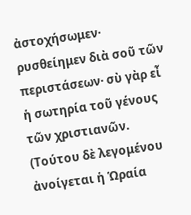ἀστοχήσωμεν· ρυσθείημεν διὰ σοῦ τῶν περιστάσεων· σὺ γὰρ εἶ ἡ σωτηρία τοῦ γένους τῶν χριστιανῶν.
(Τούτου δὲ λεγομένου ἀνοίγεται ἡ Ὡραία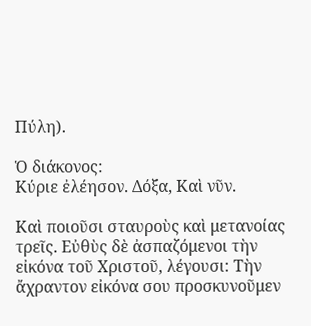Πύλη).

Ὁ διάκονος:
Κύριε ἐλέησον. Δόξα, Καὶ νῦν.

Καὶ ποιοῦσι σταυροὺς καὶ μετανοίας τρεῖς. Εὐθὺς δὲ ἀσπαζόμενοι τὴν εἰκόνα τοῦ Χριστοῦ, λέγουσι: Τὴν ἄχραντον εἰκόνα σου προσκυνοῦμεν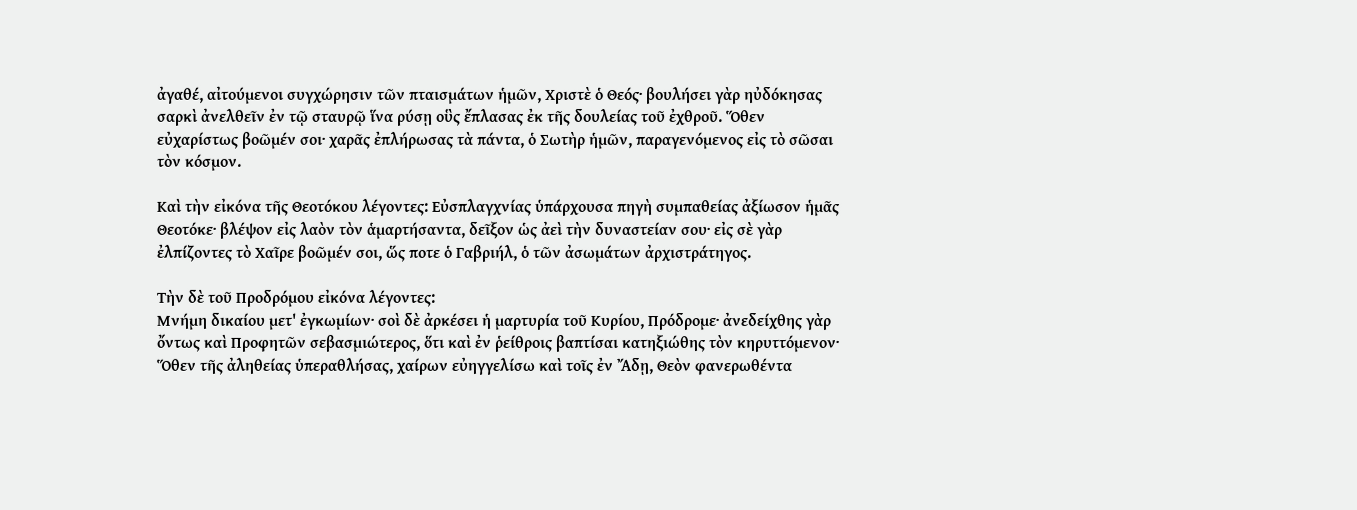ἀγαθέ, αἰτούμενοι συγχώρησιν τῶν πταισμάτων ἡμῶν, Χριστὲ ὁ Θεός· βουλήσει γὰρ ηὐδόκησας σαρκὶ ἀνελθεῖν ἐν τῷ σταυρῷ ἵνα ρύσῃ οὓς ἔπλασας ἐκ τῆς δουλείας τοῦ ἐχθροῦ. Ὅθεν εὐχαρίστως βοῶμέν σοι· χαρᾶς ἐπλήρωσας τὰ πάντα, ὁ Σωτὴρ ἡμῶν, παραγενόμενος εἰς τὸ σῶσαι τὸν κόσμον.

Καὶ τὴν εἰκόνα τῆς Θεοτόκου λέγοντες: Εὐσπλαγχνίας ὑπάρχουσα πηγὴ συμπαθείας ἀξίωσον ἡμᾶς Θεοτόκε· βλέψον εἰς λαὸν τὸν ἁμαρτήσαντα, δεῖξον ὡς ἀεὶ τὴν δυναστείαν σου· εἰς σὲ γὰρ ἐλπίζοντες τὸ Χαῖρε βοῶμέν σοι, ὥς ποτε ὁ Γαβριήλ, ὁ τῶν ἀσωμάτων ἀρχιστράτηγος.

Τὴν δὲ τοῦ Προδρόμου εἰκόνα λέγοντες:
Μνήμη δικαίου μετ' ἐγκωμίων· σοὶ δὲ ἀρκέσει ἡ μαρτυρία τοῦ Κυρίου, Πρόδρομε· ἀνεδείχθης γὰρ ὄντως καὶ Προφητῶν σεβασμιώτερος, ὅτι καὶ ἐν ῥείθροις βαπτίσαι κατηξιώθης τὸν κηρυττόμενον· Ὅθεν τῆς ἀληθείας ὑπεραθλήσας, χαίρων εὐηγγελίσω καὶ τοῖς ἐν Ἄδῃ, Θεὸν φανερωθέντα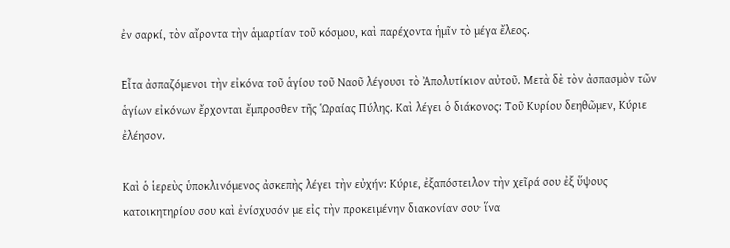ἐν σαρκί, τὸν αἴροντα τὴν ἁμαρτίαν τοῦ κόσμου, καὶ παρέχοντα ἡμῖν τὸ μέγα ἔλεος.

Εἶτα ἀσπαζόμενοι τὴν εἰκόνα τοῦ ἁγίου τοῦ Ναοῦ λέγουσι τὸ Ἀπολυτίκιον αὐτοῦ. Μετὰ δὲ τὸν ἀσπασμὸν τῶν ἁγίων εἰκόνων ἔρχονται ἔμπροσθεν τῆς Ὡραίας Πύλης. Καὶ λέγει ὁ διάκονος: Τοῦ Κυρίου δεηθῶμεν, Κύριε ἐλέησον.

Καὶ ὁ ἱερεὺς ὑποκλινόμενος ἀσκεπὴς λέγει τὴν εὐχήν: Κύριε, ἐξαπόστειλον τὴν χεῖρά σου ἐξ ὕψους κατοικητηρίου σου καὶ ἐνίσχυσόν με εἰς τὴν προκειμένην διακονίαν σου· ἵνα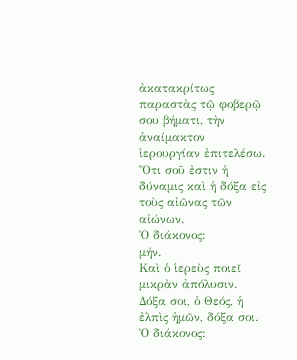ἀκατακρίτως παραστὰς τῷ φοβερῷ σου βήματι, τὴν ἀναίμακτον ἱερουργίαν ἐπιτελέσω. Ὅτι σοῦ ἐστιν ἡ δύναμις καὶ ἡ δόξα εἰς τοὺς αἰῶνας τῶν αἰώνων.
Ὁ διάκονος:
μήν.
Καὶ ὁ ἱερεὺς ποιεῖ μικρὰν ἀπόλυσιν.
Δόξα σοι, ὁ Θεός, ἡ ἐλπὶς ἡμῶν, δόξα σοι.
Ὁ διάκονος: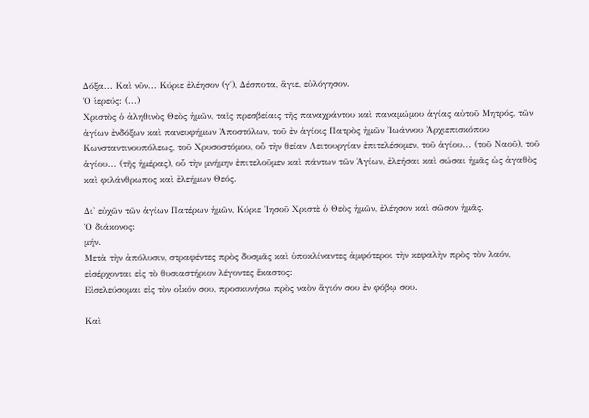Δόξα... Καὶ νῦν... Κύριε ἐλέησον (γ΄), Δέσποτα, ἅγιε, εὐλόγησον.
Ὁ ἱερεύς: (...)
Χριστὸς ὁ ἀληθινὸς Θεὸς ἡμῶν, ταῖς πρεσβείαις τῆς παναχράντου καὶ παναμώμου ἁγίας αὐτοῦ Μητρός, τῶν ἁγίων ἐνδόξων καὶ πανευφήμων Ἀποστόλων, τοῦ ἐν ἁγίοις Πατρὸς ἡμῶν Ἰωάννου Ἀρχιεπισκόπου Κωνσταντινουπόλεως, τοῦ Χρυσοστόμου, οὗ τὴν θείαν Λειτουργίαν ἐπιτελέσομεν, τοῦ ἁγίου... (τοῦ Ναοῦ), τοῦ ἁγίου... (τῆς ἡμέρας), οὗ τὴν μνήμην ἐπιτελοῦμεν καὶ πάντων τῶν Ἁγίων, ἐλεήσαι καὶ σώσαι ἡμᾶς ὡς ἀγαθὸς καὶ φιλάνθρωπος καὶ ἐλεήμων Θεός.

Δι' εὐχῶν τῶν ἁγίων Πατέρων ἡμῶν, Κύριε Ἰησοῦ Χριστὲ ὁ Θεὸς ἡμῶν, ἐλέησον καὶ σῶσον ἡμᾶς.
Ὁ διάκονος:
μήν.
Μετὰ τὴν ἀπόλυσιν, στραφέντες πρὸς δυσμᾶς καὶ ὑποκλίναντες ἀμφότεροι τὴν κεφαλὴν πρὸς τὸν λαόν, εἰσέρχονται εἰς τὸ θυσιαστήριον λέγοντες ἕκαστος:
Εἰσελεύσομαι εἰς τὸν οἶκόν σου, προσκυνήσω πρὸς ναὸν ἅγιόν σου ἐν φόβῳ σου.

Καὶ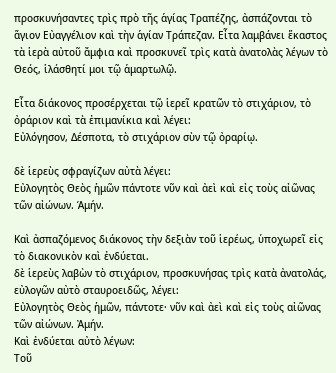προσκυνήσαντες τρὶς πρὸ τῆς ἁγίας Τραπέζης, ἀσπάζονται τὸ ἅγιον Εὐαγγέλιον καὶ τὴν ἁγίαν Τράπεζαν. Εἶτα λαμβάνει ἕκαστος τὰ ἱερὰ αὐτοῦ ἄμφια καὶ προσκυνεῖ τρὶς κατὰ ἀνατολὰς λέγων τὸ
Θεός, ἱλάσθητί μοι τῷ ἁμαρτωλῷ.

Εἶτα διάκονος προσέρχεται τῷ ἱερεῖ κρατῶν τὸ στιχάριον, τὸ ὀράριον καὶ τὰ ἐπιμανίκια καὶ λέγει:
Εὐλόγησον, Δέσποτα, τὸ στιχάριον σὺν τῷ ὀραρίῳ.

δὲ ἱερεὺς σφραγίζων αὐτὰ λέγει:
Εὐλογητὸς Θεὸς ἡμῶν πάντοτε νῦν καὶ ἀεὶ καὶ εἰς τοὺς αἰῶνας τῶν αἰώνων. Άμήν.

Καὶ ἀσπαζόμενος διάκονος τὴν δεξιὰν τοῦ ἱερέως, ὑποχωρεῖ εἰς τὸ διακονικὸν καὶ ἐνδύεται.
δὲ ἱερεὺς λαβὼν τὸ στιχάριον, προσκυνήσας τρὶς κατὰ ἀνατολάς, εὐλογῶν αὐτὸ σταυροειδῶς, λέγει:
Εὐλογητὸς Θεὸς ἡμῶν, πάντοτε· νῦν καὶ ἀεὶ καὶ εἰς τοὺς αἰῶνας τῶν αἰώνων. Ἀμήν.
Καὶ ἐνδύεται αὐτὸ λέγων:
Τοῦ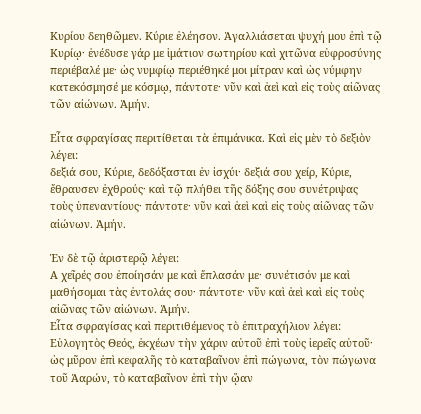Κυρίου δεηθῶμεν. Κύριε ἐλέησον. Ἀγαλλιάσεται ψυχή μου ἐπὶ τῷ Κυρίῳ· ἐνέδυσε γάρ με ἱμάτιον σωτηρίου καὶ χιτῶνα εὐφροσύνης περιέβαλέ με· ὡς νυμφίῳ περιέθηκέ μοι μίτραν καὶ ὡς νύμφην κατεκόσμησέ με κόσμῳ, πάντοτε· νῦν καὶ ἀεὶ καὶ εἰς τοὺς αἰῶνας τῶν αἰώνων. Ἀμήν.

Εἶτα σφραγίσας περιτίθεται τὰ ἐπιμάνικα. Καὶ εἰς μὲν τὸ δεξιὸν λέγει:
δεξιά σου, Κύριε, δεδόξασται ἐν ἰσχύι· δεξιά σου χείρ, Κύριε, ἔθραυσεν ἐχθρούς· καὶ τῷ πλήθει τῆς δόξης σου συνέτριψας τοὺς ὑπεναντίους· πάντοτε· νῦν καὶ ἀεὶ καὶ εἰς τοὺς αἰῶνας τῶν αἰώνων. Ἀμήν.

Ἐν δὲ τῷ ἀριστερῷ λέγει:
Α χεῖρές σου ἐποίησάν με καὶ ἔπλασάν με· συνέτισόν με καὶ μαθήσομαι τὰς ἐντολάς σου· πάντοτε· νῦν καὶ ἀεὶ καὶ εἰς τοὺς αἰῶνας τῶν αἰώνων. Ἀμήν.
Εἶτα σφραγίσας καὶ περιτιθέμενος τὸ ἐπιτραχήλιον λέγει: Εὐλογητὸς Θεός, ἐκχέων τὴν χάριν αὐτοῦ ἐπὶ τοὺς ἱερεῖς αὐτοῦ· ὡς μῦρον ἐπὶ κεφαλῆς τὸ καταβαῖνον ἐπὶ πώγωνα, τὸν πώγωνα τοῦ Ἀαρών, τὸ καταβαῖνον ἐπὶ τὴν ᾤαν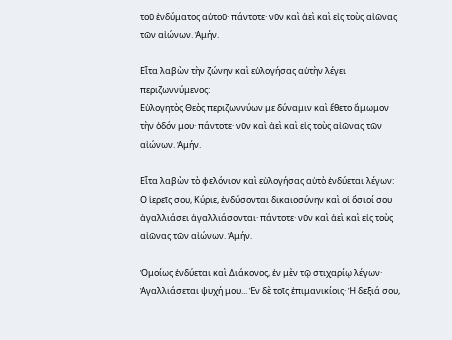τοῦ ἐνδύματος αὐτοῦ· πάντοτε· νῦν καὶ ἀεὶ καὶ εἰς τοὺς αἰῶνας τῶν αἰώνων. Ἀμήν.

Εἶτα λαβὼν τὴν ζώνην καὶ εὐλογήσας αὐτὴν λέγει περιζωννύμενος:
Εὐλογητὸς Θεὸς περιζωννύων με δύναμιν καὶ ἔθετο ἄμωμον τὴν ὁδόν μου· πάντοτε· νῦν καὶ ἀεὶ καὶ εἰς τοὺς αἰῶνας τῶν αἰώνων. Ἀμήν.

Εἶτα λαβὼν τὸ φελόνιον καὶ εὐλογήσας αὐτὸ ἐνδύεται λέγων: Ο ἱερεῖς σου, Κύριε, ἐνδύσονται δικαιοσύνην καὶ οἱ ὅσιοί σου ἀγαλλιάσει ἀγαλλιάσονται· πάντοτε· νῦν καὶ ἀεὶ καὶ εἰς τοὺς αἰῶνας τῶν αἰώνων. Ἀμήν.

Ὁμοίως ἐνδύεται καὶ Διάκονος, ἐν μὲν τῷ στιχαρίῳ λέγων· Ἀγαλλιάσεται ψυχή μου... Ἐν δὲ τοῖς ἐπιμανικίοις· Ἡ δεξιά σου,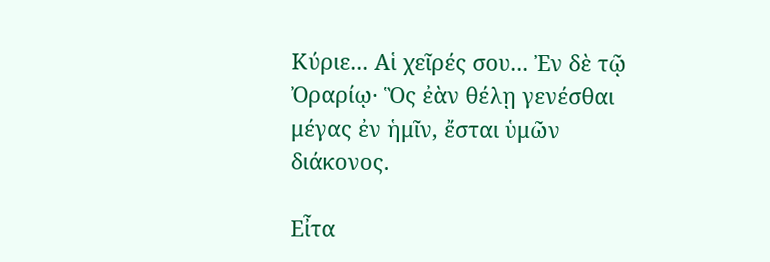Κύριε... Αἱ χεῖρές σου... Ἐν δὲ τῷ Ὀραρίῳ· Ὃς ἐὰν θέλῃ γενέσθαι μέγας ἐν ἡμῖν, ἔσται ὑμῶν διάκονος.

Εἶτα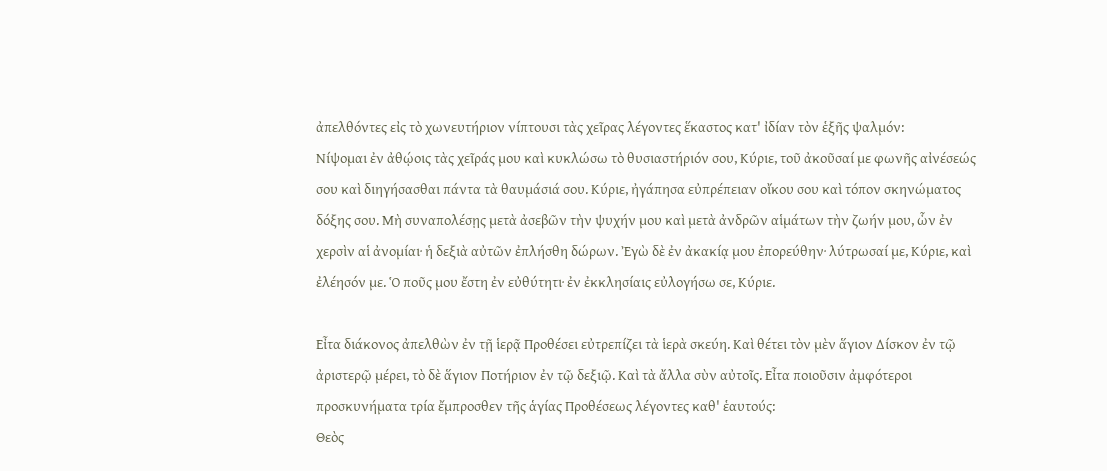ἀπελθόντες εἰς τὸ χωνευτήριον νίπτουσι τὰς χεῖρας λέγοντες ἕκαστος κατ' ἰδίαν τὸν ἑξῆς ψαλμόν:
Νίψομαι ἐν ἀθῴοις τὰς χεῖράς μου καὶ κυκλώσω τὸ θυσιαστήριόν σου, Κύριε, τοῦ ἀκοῦσαί με φωνῆς αἰνέσεώς σου καὶ διηγήσασθαι πάντα τὰ θαυμάσιά σου. Κύριε, ἠγάπησα εὐπρέπειαν οἴκου σου καὶ τόπον σκηνώματος δόξης σου. Μὴ συναπολέσῃς μετὰ ἀσεβῶν τὴν ψυχήν μου καὶ μετὰ ἀνδρῶν αἱμάτων τὴν ζωήν μου, ὧν ἐν χερσὶν αἱ ἀνομίαι· ἡ δεξιὰ αὐτῶν ἐπλήσθη δώρων. Ἐγὼ δὲ ἐν ἀκακίᾳ μου ἐπορεύθην· λύτρωσαί με, Κύριε, καὶ ἐλέησόν με. Ὁ ποῦς μου ἔστη ἐν εὐθύτητι· ἐν ἐκκλησίαις εὐλογήσω σε, Κύριε.

Εἶτα διάκονος ἀπελθὼν ἐν τῇ ἱερᾷ Προθέσει εὐτρεπίζει τὰ ἱερὰ σκεύη. Καὶ θέτει τὸν μὲν ἅγιον Δίσκον ἐν τῷ ἀριστερῷ μέρει, τὸ δὲ ἅγιον Ποτήριον ἐν τῷ δεξιῷ. Καὶ τὰ ἄλλα σὺν αὐτοῖς. Εἶτα ποιοῦσιν ἀμφότεροι προσκυνήματα τρία ἔμπροσθεν τῆς ἁγίας Προθέσεως λέγοντες καθ' ἑαυτούς:
Θεὸς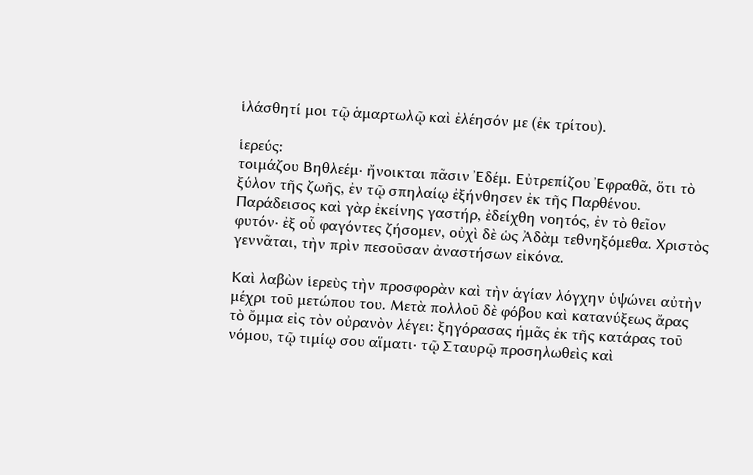ἱλάσθητί μοι τῷ ἁμαρτωλῷ καὶ ἐλέησόν με (ἐκ τρίτου).

ἱερεύς:
τοιμάζου Βηθλεέμ· ἤνοικται πᾶσιν Ἐδέμ. Εὐτρεπίζου Ἐφραθᾶ, ὅτι τὸ ξύλον τῆς ζωῆς, ἐν τῷ σπηλαίῳ ἐξήνθησεν ἐκ τῆς Παρθένου. Παράδεισος καὶ γὰρ ἐκείνης γαστήρ, ἐδείχθη νοητός, ἐν τὸ θεῖον φυτόν· ἐξ οὗ φαγόντες ζήσομεν, οὐχὶ δὲ ὡς Ἀδὰμ τεθνηξόμεθα. Χριστὸς γεννᾶται, τὴν πρὶν πεσοῦσαν ἀναστήσων εἰκόνα.

Καὶ λαβὼν ἱερεὺς τὴν προσφορὰν καὶ τὴν ἁγίαν λόγχην ὑψώνει αὐτὴν μέχρι τοῦ μετώπου του. Μετὰ πολλοῦ δὲ φόβου καὶ κατανύξεως ἄρας τὸ ὄμμα εἰς τὸν οὐρανὸν λέγει: ξηγόρασας ἡμᾶς ἐκ τῆς κατάρας τοῦ νόμου, τῷ τιμίῳ σου αἵματι· τῷ Σταυρῷ προσηλωθεὶς καὶ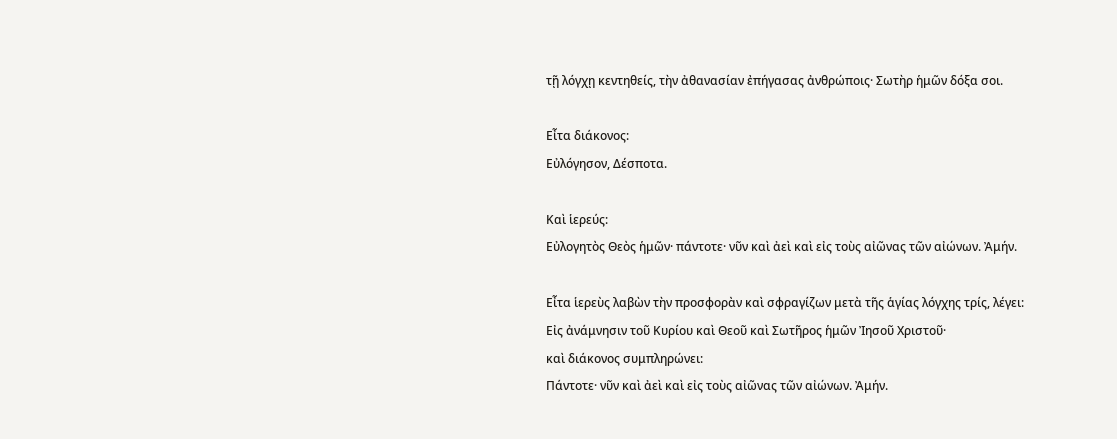τῇ λόγχῃ κεντηθείς, τὴν ἀθανασίαν ἐπήγασας ἀνθρώποις· Σωτὴρ ἡμῶν δόξα σοι.

Εἶτα διάκονος:
Εὐλόγησον, Δέσποτα.

Καὶ ἱερεύς:
Εὐλογητὸς Θεὸς ἡμῶν· πάντοτε· νῦν καὶ ἀεὶ καὶ εἰς τοὺς αἰῶνας τῶν αἰώνων. Ἀμήν.

Εἶτα ἱερεὺς λαβὼν τὴν προσφορὰν καὶ σφραγίζων μετὰ τῆς ἁγίας λόγχης τρίς, λέγει:
Εἰς ἀνάμνησιν τοῦ Κυρίου καὶ Θεοῦ καὶ Σωτῆρος ἡμῶν Ἰησοῦ Χριστοῦ·
καὶ διάκονος συμπληρώνει:
Πάντοτε· νῦν καὶ ἀεὶ καὶ εἰς τοὺς αἰῶνας τῶν αἰώνων. Ἀμήν.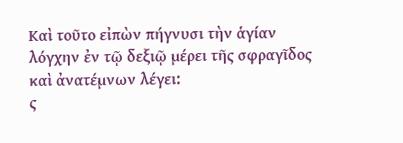Καὶ τοῦτο εἰπὼν πήγνυσι τὴν ἁγίαν λόγχην ἐν τῷ δεξιῷ μέρει τῆς σφραγῖδος καὶ ἀνατέμνων λέγει:
ς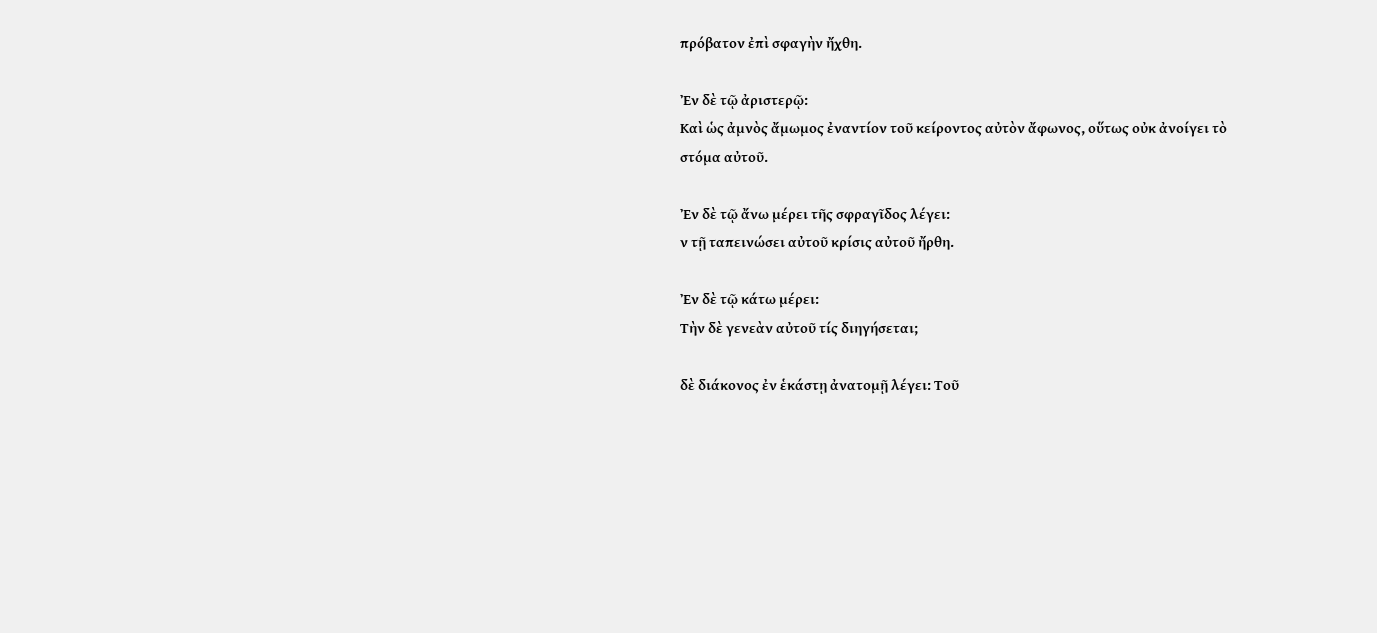πρόβατον ἐπὶ σφαγὴν ἤχθη.

Ἐν δὲ τῷ ἀριστερῷ:
Καὶ ὡς ἀμνὸς ἄμωμος ἐναντίον τοῦ κείροντος αὐτὸν ἄφωνος, οὕτως οὐκ ἀνοίγει τὸ στόμα αὐτοῦ.

Ἐν δὲ τῷ ἄνω μέρει τῆς σφραγῖδος λέγει:
ν τῇ ταπεινώσει αὐτοῦ κρίσις αὐτοῦ ἤρθη.

Ἐν δὲ τῷ κάτω μέρει:
Τὴν δὲ γενεὰν αὐτοῦ τίς διηγήσεται;

δὲ διάκονος ἐν ἑκάστῃ ἀνατομῇ λέγει: Τοῦ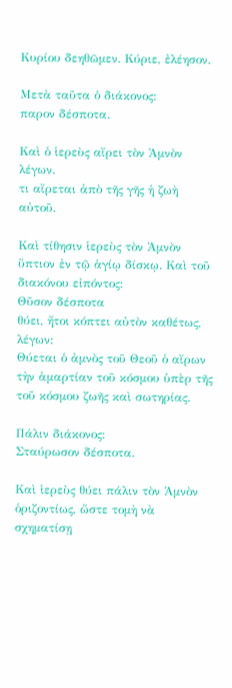Κυρίου δεηθῶμεν. Κύριε, ἐλέησον.

Μετὰ ταῦτα ὁ διάκονος:
παρον δέσποτα.

Καὶ ὁ ἱερεὺς αἴρει τὸν Ἀμνὸν λέγων.
τι αἴρεται ἀπὸ τῆς γῆς ἡ ζωὴ αὐτοῦ.

Καὶ τίθησιν ἱερεὺς τὸν Ἀμνὸν ὕπτιον ἐν τῷ ἁγίῳ δίσκῳ. Καὶ τοῦ διακόνου εἰπόντος:
Θῦσον δέσποτα
θύει, ἤτοι κόπτει αὐτὸν καθέτως, λέγων:
Θύεται ὁ ἀμνὸς τοῦ Θεοῦ ὁ αἴρων τὴν ἁμαρτίαν τοῦ κόσμου ὑπὲρ τῆς τοῦ κόσμου ζωῆς καὶ σωτηρίας.

Πάλιν διάκονος:
Σταύρωσον δέσποτα.

Καὶ ἱερεὺς θύει πάλιν τὸν Ἀμνὸν ὁριζοντίως, ὥστε τομὴ νὰ σχηματίσῃ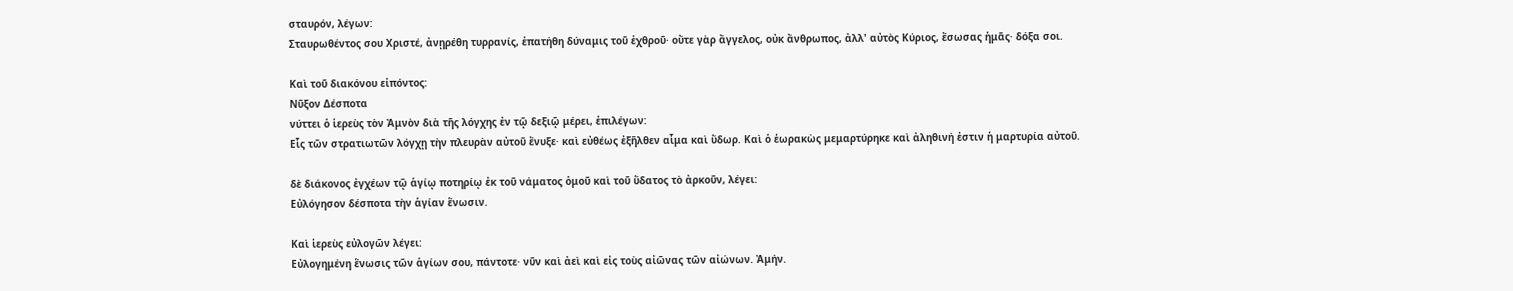σταυρόν, λέγων:
Σταυρωθέντος σου Χριστέ, ἀνῃρέθη τυρρανίς, ἐπατήθη δύναμις τοῦ ἐχθροῦ· οὔτε γὰρ ἄγγελος, οὐκ ἄνθρωπος, ἀλλ' αὐτὸς Κύριος, ἔσωσας ἡμᾶς· δόξα σοι.

Καὶ τοῦ διακόνου εἰπόντος:
Νῦξον Δέσποτα
νύττει ὁ ἱερεὺς τὸν Ἀμνὸν διὰ τῆς λόγχης ἐν τῷ δεξιῷ μέρει, ἐπιλέγων:
Εἷς τῶν στρατιωτῶν λόγχῃ τὴν πλευρὰν αὐτοῦ ἔνυξε· καὶ εὐθέως ἐξῆλθεν αἷμα καὶ ὕδωρ. Καὶ ὁ ἑωρακὼς μεμαρτύρηκε καὶ ἀληθινή ἐστιν ἡ μαρτυρία αὐτοῦ.

δὲ διάκονος ἐγχέων τῷ ἁγίῳ ποτηρίῳ ἐκ τοῦ νάματος ὁμοῦ καὶ τοῦ ὕδατος τὸ ἀρκοῦν, λέγει:
Εὐλόγησον δέσποτα τὴν ἁγίαν ἕνωσιν.

Καὶ ἱερεὺς εὐλογῶν λέγει:
Εὐλογημένη ἕνωσις τῶν ἁγίων σου, πάντοτε· νῦν καὶ ἀεὶ καὶ εἰς τοὺς αἰῶνας τῶν αἰώνων. Ἀμήν.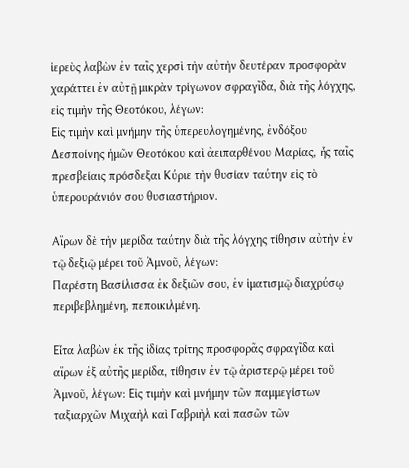ἱερεὺς λαβὼν ἐν ταῖς χερσὶ τὴν αὐτὴν δευτέραν προσφορὰν χαράττει ἐν αὐτῇ μικρὰν τρίγωνον σφραγῖδα, διὰ τῆς λόγχης, εἰς τιμὴν τῆς Θεοτόκου, λέγων:
Εἰς τιμὴν καὶ μνήμην τῆς ὑπερευλογημένης, ἐνδόξου Δεσποίνης ἡμῶν Θεοτόκου καὶ ἀειπαρθένου Μαρίας, ἧς ταῖς πρεσβείαις πρόσδεξαι Κύριε τὴν θυσίαν ταύτην εἰς τὸ ὑπερουράνιόν σου θυσιαστήριον.

Αἴρων δὲ τὴν μερίδα ταύτην διὰ τῆς λόγχης τίθησιν αὐτὴν ἐν τῷ δεξιῷ μέρει τοῦ Ἀμνοῦ, λέγων:
Παρέστη Βασίλισσα ἐκ δεξιῶν σου, ἐν ἱματισμῷ διαχρύσῳ περιβεβλημένη, πεποικιλμένη.

Εἶτα λαβὼν ἐκ τῆς ἰδίας τρίτης προσφορᾶς σφραγῖδα καὶ αἴρων ἐξ αὐτῆς μερίδα, τίθησιν ἐν τῷ ἀριστερῷ μέρει τοῦ Ἀμνοῦ, λέγων: Εἰς τιμὴν καὶ μνήμην τῶν παμμεγίστων ταξιαρχῶν Μιχαὴλ καὶ Γαβριὴλ καὶ πασῶν τῶν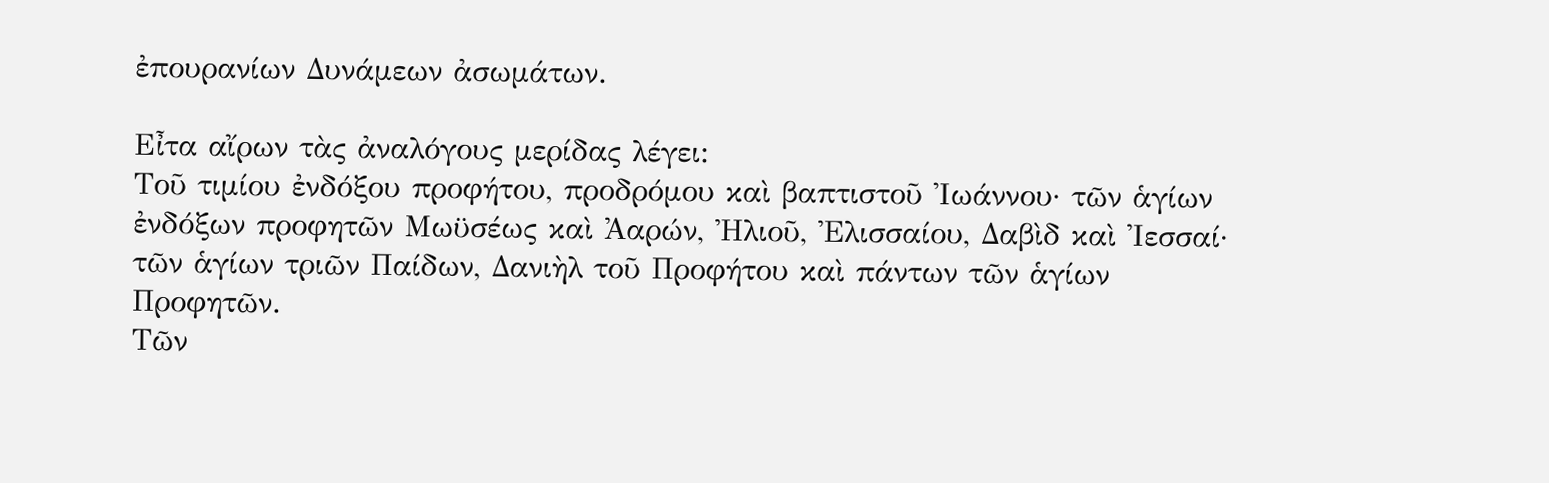ἐπουρανίων Δυνάμεων ἀσωμάτων.

Εἶτα αἴρων τὰς ἀναλόγους μερίδας λέγει:
Τοῦ τιμίου ἐνδόξου προφήτου, προδρόμου καὶ βαπτιστοῦ Ἰωάννου· τῶν ἁγίων ἐνδόξων προφητῶν Μωϋσέως καὶ Ἀαρών, Ἠλιοῦ, Ἐλισσαίου, Δαβὶδ καὶ Ἰεσσαί· τῶν ἁγίων τριῶν Παίδων, Δανιὴλ τοῦ Προφήτου καὶ πάντων τῶν ἁγίων Προφητῶν.
Τῶν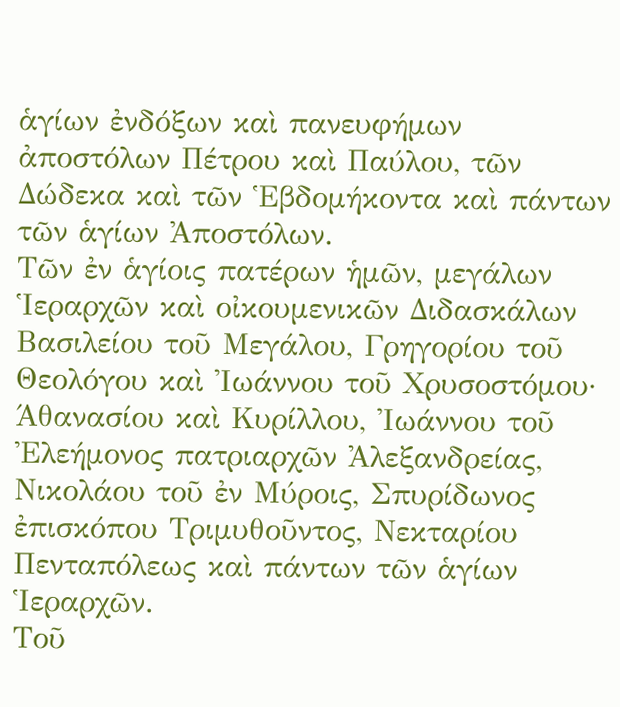ἁγίων ἐνδόξων καὶ πανευφήμων ἀποστόλων Πέτρου καὶ Παύλου, τῶν Δώδεκα καὶ τῶν Ἑβδομήκοντα καὶ πάντων τῶν ἁγίων Ἀποστόλων.
Τῶν ἐν ἁγίοις πατέρων ἡμῶν, μεγάλων Ἱεραρχῶν καὶ οἰκουμενικῶν Διδασκάλων Βασιλείου τοῦ Μεγάλου, Γρηγορίου τοῦ Θεολόγου καὶ Ἰωάννου τοῦ Χρυσοστόμου· Άθανασίου καὶ Κυρίλλου, Ἰωάννου τοῦ Ἐλεήμονος πατριαρχῶν Ἀλεξανδρείας, Νικολάου τοῦ ἐν Μύροις, Σπυρίδωνος ἐπισκόπου Τριμυθοῦντος, Νεκταρίου Πενταπόλεως καὶ πάντων τῶν ἁγίων Ἱεραρχῶν.
Τοῦ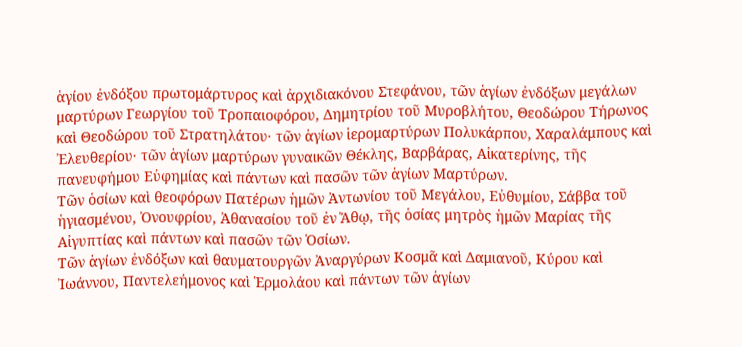ἁγίου ἐνδόξου πρωτομάρτυρος καὶ ἀρχιδιακόνου Στεφάνου, τῶν ἁγίων ἐνδόξων μεγάλων μαρτύρων Γεωργίου τοῦ Τροπαιοφόρου, Δημητρίου τοῦ Μυροβλήτου, Θεοδώρου Τήρωνος καὶ Θεοδώρου τοῦ Στρατηλάτου· τῶν ἁγίων ἱερομαρτύρων Πολυκάρπου, Χαραλάμπους καὶ Ἐλευθερίου· τῶν ἁγίων μαρτύρων γυναικῶν Θέκλης, Βαρβάρας, Αἰκατερίνης, τῆς πανευφήμου Εὐφημίας καὶ πάντων καὶ πασῶν τῶν ἁγίων Μαρτύρων.
Τῶν ὁσίων καὶ θεοφόρων Πατέρων ἡμῶν Ἀντωνίου τοῦ Μεγάλου, Εὐθυμίου, Σάββα τοῦ ἡγιασμένου, Ὀνουφρίου, Ἀθανασίου τοῦ ἐν Ἄθῳ, τῆς ὁσίας μητρὸς ἡμῶν Μαρίας τῆς Αἰγυπτίας καὶ πάντων καὶ πασῶν τῶν Ὁσίων.
Τῶν ἁγίων ἐνδόξων καὶ θαυματουργῶν Ἀναργύρων Κοσμᾶ καὶ Δαμιανοῦ, Κύρου καὶ Ἰωάννου, Παντελεήμονος καὶ Ἑρμολάου καὶ πάντων τῶν ἁγίων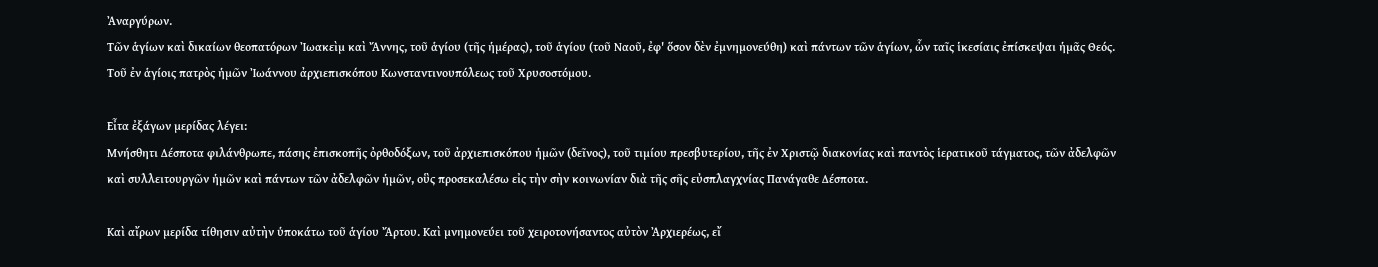Ἀναργύρων.
Τῶν ἁγίων καὶ δικαίων θεοπατόρων Ἰωακεὶμ καὶ Ἄννης, τοῦ ἁγίου (τῆς ἡμέρας), τοῦ ἁγίου (τοῦ Ναοῦ, ἐφ' ὅσον δὲν ἐμνημονεύθη) καὶ πάντων τῶν ἁγίων, ὧν ταῖς ἱκεσίαις ἐπίσκεψαι ἡμᾶς Θεός.
Τοῦ ἐν ἁγίοις πατρὸς ἡμῶν Ἰωάννου ἀρχιεπισκόπου Κωνσταντινουπόλεως τοῦ Χρυσοστόμου.

Εἶτα ἐξάγων μερίδας λέγει:
Μνήσθητι Δέσποτα φιλάνθρωπε, πάσης ἐπισκοπῆς ὀρθοδόξων, τοῦ ἀρχιεπισκόπου ἡμῶν (δεῖνος), τοῦ τιμίου πρεσβυτερίου, τῆς ἐν Χριστῷ διακονίας καὶ παντὸς ἱερατικοῦ τάγματος, τῶν ἀδελφῶν καὶ συλλειτουργῶν ἡμῶν καὶ πάντων τῶν ἀδελφῶν ἡμῶν, οὓς προσεκαλέσω εἰς τὴν σὴν κοινωνίαν διὰ τῆς σῆς εὐσπλαγχνίας Πανάγαθε Δέσποτα.

Καὶ αἴρων μερίδα τίθησιν αὐτὴν ὑποκάτω τοῦ ἁγίου Ἄρτου. Καὶ μνημονεύει τοῦ χειροτονήσαντος αὐτὸν Ἀρχιερέως, εἴ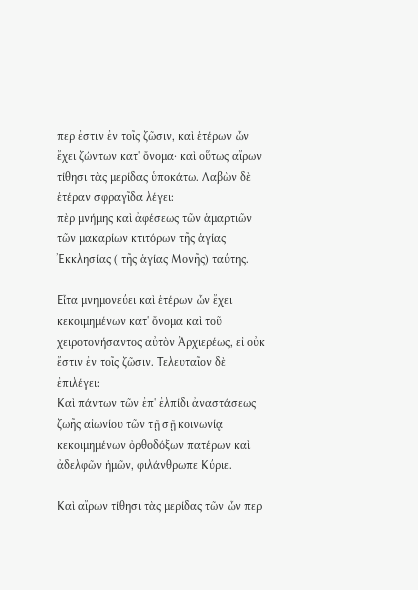περ ἐστιν ἐν τοῖς ζῶσιν, καὶ ἑτέρων ὧν ἔχει ζώντων κατ' ὄνομα· καὶ οὕτως αἴρων τίθησι τὰς μερίδας ὑποκάτω. Λαβὼν δὲ ἑτέραν σφραγῖδα λέγει:
πὲρ μνήμης καὶ ἀφέσεως τῶν ἁμαρτιῶν τῶν μακαρίων κτιτόρων τῆς ἁγίας Ἐκκλησίας ( τῆς ἁγίας Μονῆς) ταύτης.

Εἶτα μνημονεύει καὶ ἑτέρων ὧν ἔχει κεκοιμημένων κατ' ὄνομα καὶ τοῦ χειροτονήσαντος αὐτὸν Ἀρχιερέως, εἰ οὐκ ἔστιν ἐν τοῖς ζῶσιν. Τελευταῖον δὲ ἐπιλέγει:
Καὶ πάντων τῶν ἐπ' ἐλπίδι ἀναστάσεως ζωῆς αἰωνίου τῶν τῇ σῇ κοινωνίᾳ κεκοιμημένων ὀρθοδόξων πατέρων καὶ ἀδελφῶν ἡμῶν, φιλάνθρωπε Κύριε.

Καὶ αἴρων τίθησι τὰς μερίδας τῶν ὧν περ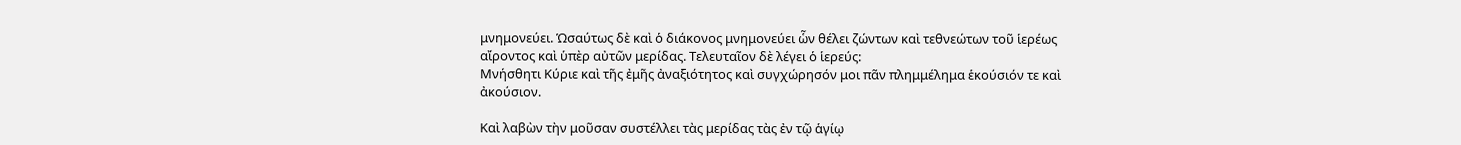μνημονεύει. Ὡσαύτως δὲ καὶ ὁ διάκονος μνημονεύει ὧν θέλει ζώντων καὶ τεθνεώτων τοῦ ἱερέως αἴροντος καὶ ὑπὲρ αὐτῶν μερίδας. Τελευταῖον δὲ λέγει ὁ ἱερεύς:
Μνήσθητι Κύριε καὶ τῆς ἐμῆς ἀναξιότητος καὶ συγχώρησόν μοι πᾶν πλημμέλημα ἑκούσιόν τε καὶ ἀκούσιον.

Καὶ λαβὼν τὴν μοῦσαν συστέλλει τὰς μερίδας τὰς ἐν τῷ ἁγίῳ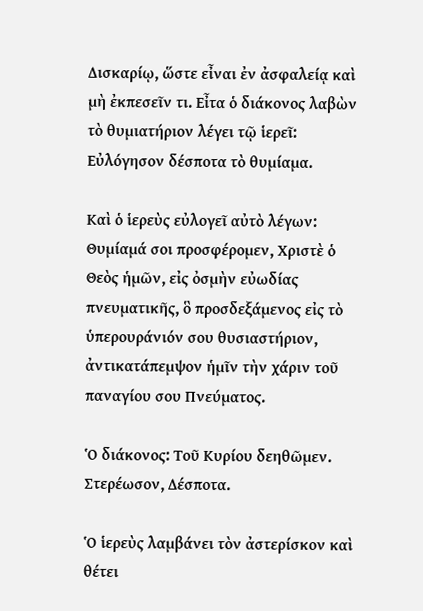Δισκαρίῳ, ὥστε εἶναι ἐν ἀσφαλείᾳ καὶ μὴ ἐκπεσεῖν τι. Εἶτα ὁ διάκονος λαβὼν τὸ θυμιατήριον λέγει τῷ ἱερεῖ:
Εὐλόγησον δέσποτα τὸ θυμίαμα.

Καὶ ὁ ἱερεὺς εὐλογεῖ αὐτὸ λέγων:
Θυμίαμά σοι προσφέρομεν, Χριστὲ ὁ Θεὸς ἡμῶν, εἰς ὀσμὴν εὐωδίας πνευματικῆς, ὃ προσδεξάμενος εἰς τὸ ὑπερουράνιόν σου θυσιαστήριον, ἀντικατάπεμψον ἡμῖν τὴν χάριν τοῦ παναγίου σου Πνεύματος.

Ὁ διάκονος: Τοῦ Κυρίου δεηθῶμεν. Στερέωσον, Δέσποτα.

Ὁ ἱερεὺς λαμβάνει τὸν ἀστερίσκον καὶ θέτει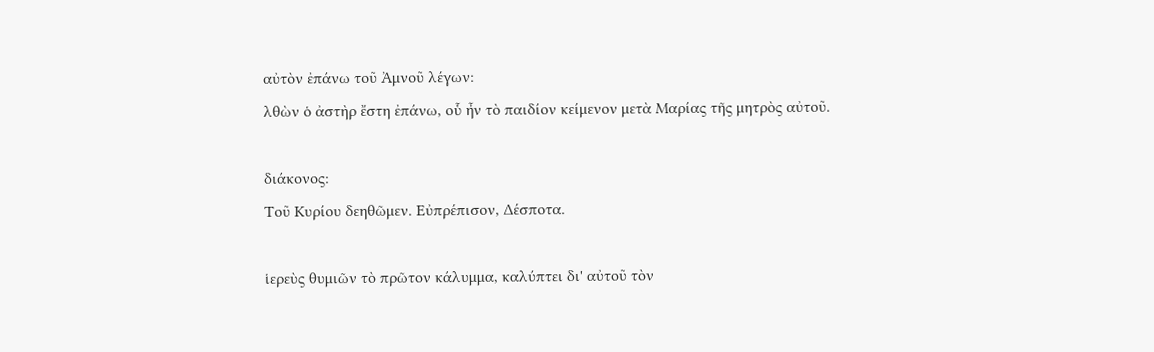αὐτὸν ἐπάνω τοῦ Ἀμνοῦ λέγων:
λθὼν ὁ ἀστὴρ ἔστη ἐπάνω, οὗ ἦν τὸ παιδίον κείμενον μετὰ Μαρίας τῆς μητρὸς αὐτοῦ.

διάκονος:
Τοῦ Κυρίου δεηθῶμεν. Εὐπρέπισον, Δέσποτα.

ἱερεὺς θυμιῶν τὸ πρῶτον κάλυμμα, καλύπτει δι' αὐτοῦ τὸν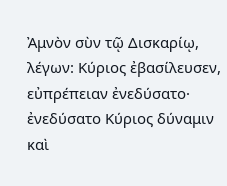Ἀμνὸν σὺν τῷ Δισκαρίῳ, λέγων: Κύριος ἐβασίλευσεν, εὐπρέπειαν ἐνεδύσατο· ἐνεδύσατο Κύριος δύναμιν καὶ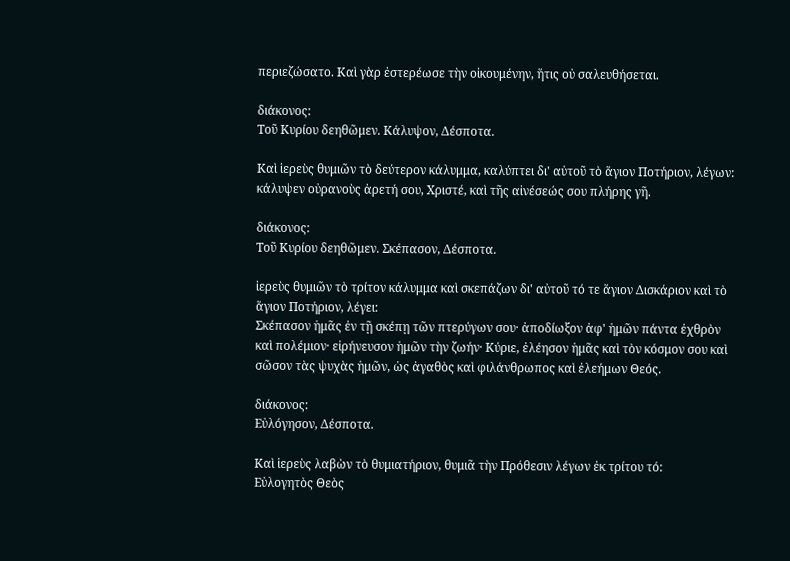περιεζώσατο. Καὶ γὰρ ἐστερέωσε τὴν οἰκουμένην, ἥτις οὐ σαλευθήσεται.

διάκονος:
Τοῦ Κυρίου δεηθῶμεν. Κάλυψον, Δέσποτα.

Καὶ ἱερεὺς θυμιῶν τὸ δεύτερον κάλυμμα, καλύπτει δι' αὐτοῦ τὸ ἅγιον Ποτήριον, λέγων:
κάλυψεν οὐρανοὺς ἀρετή σου, Χριστέ, καὶ τῆς αἰνέσεώς σου πλήρης γῆ.

διάκονος:
Τοῦ Κυρίου δεηθῶμεν. Σκέπασον, Δέσποτα.

ἱερεὺς θυμιῶν τὸ τρίτον κάλυμμα καὶ σκεπάζων δι' αὐτοῦ τό τε ἅγιον Δισκάριον καὶ τὸ ἅγιον Ποτήριον, λέγει:
Σκέπασον ἡμᾶς ἐν τῇ σκέπῃ τῶν πτερύγων σου· ἀποδίωξον ἀφ' ἡμῶν πάντα ἐχθρὸν καὶ πολέμιον· εἰρήνευσον ἡμῶν τὴν ζωήν· Κύριε, ἐλέησον ἡμᾶς καὶ τὸν κόσμον σου καὶ σῶσον τὰς ψυχὰς ἡμῶν, ὡς ἀγαθὸς καὶ φιλάνθρωπος καὶ ἐλεήμων Θεός.

διάκονος:
Εὐλόγησον, Δέσποτα.

Καὶ ἱερεὺς λαβὼν τὸ θυμιατήριον, θυμιᾶ τὴν Πρόθεσιν λέγων ἐκ τρίτου τό:
Εὐλογητὸς Θεὸς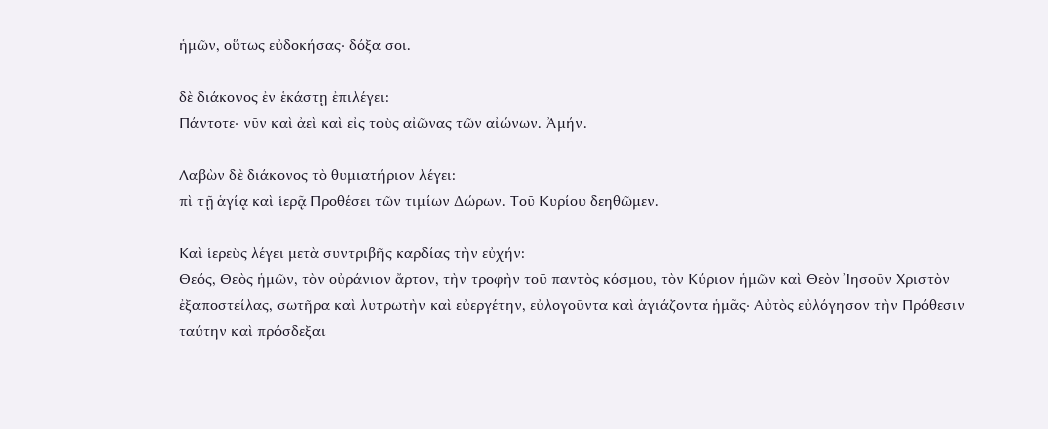ἡμῶν, οὕτως εὐδοκήσας· δόξα σοι.

δὲ διάκονος ἐν ἑκάστῃ ἐπιλέγει:
Πάντοτε· νῦν καὶ ἀεὶ καὶ εἰς τοὺς αἰῶνας τῶν αἰώνων. Ἀμήν.

Λαβὼν δὲ διάκονος τὸ θυμιατήριον λέγει:
πὶ τῇ ἁγίᾳ καὶ ἱερᾷ Προθέσει τῶν τιμίων Δώρων. Τοῦ Κυρίου δεηθῶμεν.

Καὶ ἱερεὺς λέγει μετὰ συντριβῆς καρδίας τὴν εὐχήν:
Θεός, Θεὸς ἡμῶν, τὸν οὐράνιον ἄρτον, τὴν τροφὴν τοῦ παντὸς κόσμου, τὸν Κύριον ἡμῶν καὶ Θεὸν Ἰησοῦν Χριστὸν ἐξαποστείλας, σωτῆρα καὶ λυτρωτὴν καὶ εὐεργέτην, εὐλογοῦντα καὶ ἁγιάζοντα ἡμᾶς· Αὐτὸς εὐλόγησον τὴν Πρόθεσιν ταύτην καὶ πρόσδεξαι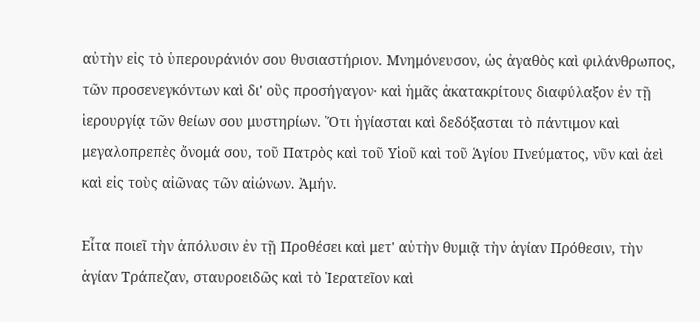αὐτὴν εἰς τὸ ὑπερουράνιόν σου θυσιαστήριον. Μνημόνευσον, ὡς ἀγαθὸς καὶ φιλάνθρωπος, τῶν προσενεγκόντων καὶ δι' οὓς προσήγαγον· καὶ ἡμᾶς ἀκατακρίτους διαφύλαξον ἐν τῇ ἱερουργίᾳ τῶν θείων σου μυστηρίων. Ὅτι ἡγίασται καὶ δεδόξασται τὸ πάντιμον καὶ μεγαλοπρεπὲς ὄνομά σου, τοῦ Πατρὸς καὶ τοῦ Υἱοῦ καὶ τοῦ Ἁγίου Πνεύματος, νῦν καὶ ἀεὶ καὶ εἰς τοὺς αἰῶνας τῶν αἰώνων. Ἀμήν.

Εἶτα ποιεῖ τὴν ἀπόλυσιν ἐν τῇ Προθέσει καὶ μετ' αὐτὴν θυμιᾷ τὴν ἁγίαν Πρόθεσιν, τὴν ἁγίαν Τράπεζαν, σταυροειδῶς καὶ τὸ Ἱερατεῖον καὶ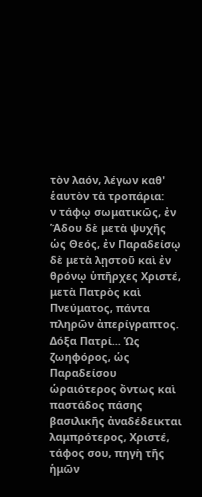τὸν λαόν, λέγων καθ' ἑαυτὸν τὰ τροπάρια:
ν τάφῳ σωματικῶς, ἐν Ἅδου δὲ μετὰ ψυχῆς ὡς Θεός, ἐν Παραδείσῳ δὲ μετὰ λῃστοῦ καὶ ἐν θρόνῳ ὑπῆρχες Χριστέ, μετὰ Πατρὸς καὶ Πνεύματος, πάντα πληρῶν ἀπερίγραπτος.
Δόξα Πατρί... Ὡς ζωηφόρος, ὡς Παραδείσου ὡραιότερος ὄντως καὶ παστάδος πάσης βασιλικῆς ἀναδέδεικται λαμπρότερος, Χριστέ, τάφος σου, πηγὴ τῆς ἡμῶν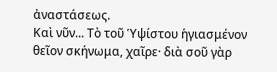ἀναστάσεως.
Καὶ νῦν... Τὸ τοῦ Ὑψίστου ἡγιασμένον θεῖον σκήνωμα, χαῖρε· διὰ σοῦ γὰρ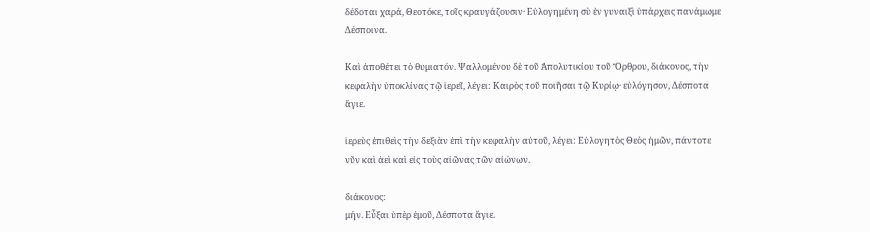δέδοται χαρά, Θεοτόκε, τοῖς κραυγάζουσιν· Εὐλογημένη σὺ ἐν γυναιξὶ ὑπάρχεις πανάμωμε Δέσποινα.

Καὶ ἀποθέτει τὸ θυμιατόν. Ψαλλομένου δὲ τοῦ Ἀπολυτικίου τοῦ Ὄρθρου, διάκονος, τὴν κεφαλὴν ὑποκλίνας τῷ ἱερεῖ, λέγει: Καιρὸς τοῦ ποιῆσαι τῷ Κυρίῳ· εὐλόγησον, Δέσποτα ἅγιε.

ἱερεὺς ἐπιθεὶς τὴν δεξιὰν ἐπὶ τὴν κεφαλὴν αὐτοῦ, λέγει: Εὐλογητὸς Θεὸς ἡμῶν, πάντοτε νῦν καὶ ἀεὶ καὶ εἰς τοὺς αἰῶνας τῶν αἰώνων.

διάκονος:
μήν. Εὖξαι ὑπὲρ ἐμοῦ, Δέσποτα ἅγιε.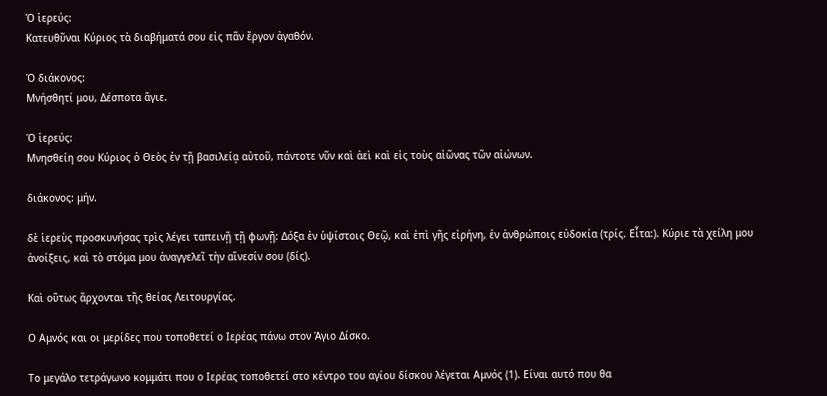Ὁ ἱερεύς:
Κατευθῦναι Κύριος τὰ διαβήματά σου εἰς πᾶν ἔργον ἀγαθόν.

Ὁ διάκονος:
Μνήσθητί μου, Δέσποτα ἅγιε.

Ὁ ἱερεύς:
Μνησθείη σου Κύριος ὁ Θεὸς ἐν τῇ βασιλείᾳ αὐτοῦ, πάντοτε νῦν καὶ ἀεὶ καὶ εἰς τοὺς αἰῶνας τῶν αἰώνων.

διάκονος: μήν.

δὲ ἱερεὺς προσκυνήσας τρὶς λέγει ταπεινῇ τῇ φωνῇ: Δόξα ἐν ὑψίστοις Θεῷ, καὶ ἐπὶ γῆς εἰρήνη, ἐν ἀνθρώποις εὐδοκία (τρίς. Εἶτα:). Κύριε τὰ χείλη μου ἀνοίξεις, καὶ τὸ στόμα μου ἀναγγελεῖ τὴν αἴνεσίν σου (δίς).

Καὶ οὕτως ἄρχονται τῆς θείας Λειτουργίας.

Ο Αμνός και οι μερίδες που τοποθετεί ο Ιερέας πάνω στον Άγιο Δίσκο.

Το μεγάλο τετράγωνο κομμάτι που ο Ιερέας τοποθετεί στο κέντρο του αγίου δίσκου λέγεται Αμνός (1). Είναι αυτό που θα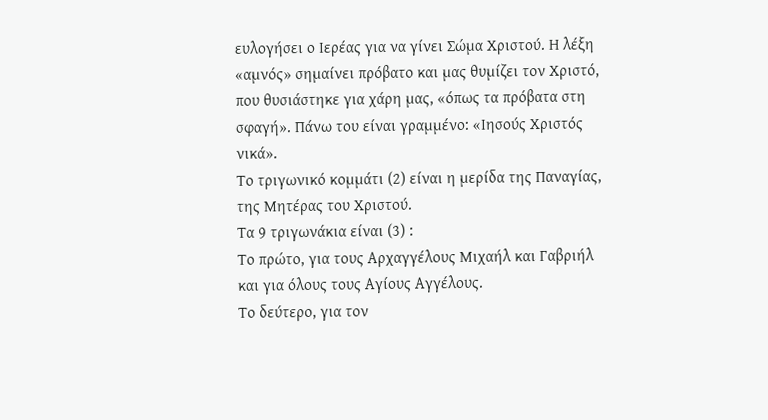ευλογήσει ο Ιερέας για να γίνει Σώμα Χριστού. Η λέξη «αμνός» σημαίνει πρόβατο και μας θυμίζει τον Χριστό, που θυσιάστηκε για χάρη μας, «όπως τα πρόβατα στη σφαγή». Πάνω του είναι γραμμένο: «Ιησούς Χριστός νικά».
Το τριγωνικό κομμάτι (2) είναι η μερίδα της Παναγίας, της Μητέρας του Χριστού.
Τα 9 τριγωνάκια είναι (3) :
Το πρώτο, για τους Αρχαγγέλους Μιχαήλ και Γαβριήλ και για όλους τους Αγίους Αγγέλους.
Το δεύτερο, για τον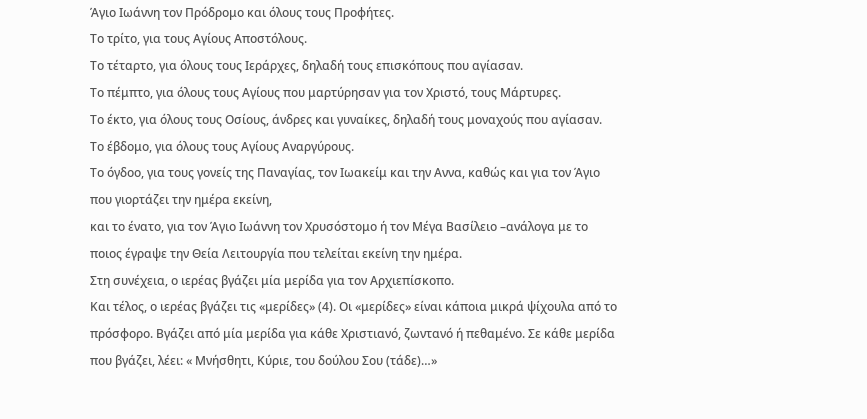Άγιο Ιωάννη τον Πρόδρομο και όλους τους Προφήτες.
Το τρίτο, για τους Αγίους Αποστόλους.
Το τέταρτο, για όλους τους Ιεράρχες, δηλαδή τους επισκόπους που αγίασαν.
Το πέμπτο, για όλους τους Αγίους που μαρτύρησαν για τον Χριστό, τους Μάρτυρες.
Το έκτο, για όλους τους Οσίους, άνδρες και γυναίκες, δηλαδή τους μοναχούς που αγίασαν.
Το έβδομο, για όλους τους Αγίους Αναργύρους.
Το όγδοο, για τους γονείς της Παναγίας, τον Ιωακείμ και την Αννα, καθώς και για τον Άγιο που γιορτάζει την ημέρα εκείνη,
και το ένατο, για τον Άγιο Ιωάννη τον Χρυσόστομο ή τον Μέγα Βασίλειο –ανάλογα με το ποιος έγραψε την Θεία Λειτουργία που τελείται εκείνη την ημέρα.
Στη συνέχεια, ο ιερέας βγάζει μία μερίδα για τον Αρχιεπίσκοπο.
Και τέλος, ο ιερέας βγάζει τις «μερίδες» (4). Οι «μερίδες» είναι κάποια μικρά ψίχουλα από το πρόσφορο. Βγάζει από μία μερίδα για κάθε Χριστιανό, ζωντανό ή πεθαμένο. Σε κάθε μερίδα που βγάζει, λέει: « Μνήσθητι, Κύριε, του δούλου Σου (τάδε)…»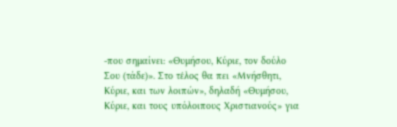-που σημαίνει: «Θυμήσου, Κύριε, τον δούλο Σου (τάδε)». Στο τέλος θα πει «Μνήσθητι, Κύριε, και των λοιπών», δηλαδή «Θυμήσου, Κύριε, και τους υπόλοιπους Χριστιανούς» για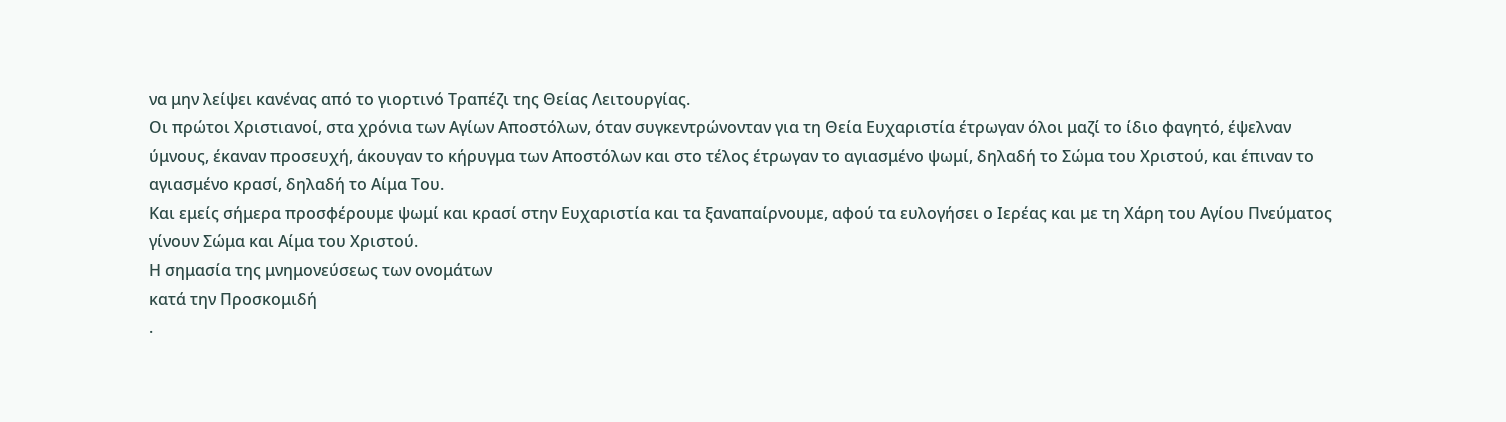να μην λείψει κανένας από το γιορτινό Τραπέζι της Θείας Λειτουργίας.
Οι πρώτοι Χριστιανοί, στα χρόνια των Αγίων Αποστόλων, όταν συγκεντρώνονταν για τη Θεία Ευχαριστία έτρωγαν όλοι μαζί το ίδιο φαγητό, έψελναν ύμνους, έκαναν προσευχή, άκουγαν το κήρυγμα των Αποστόλων και στο τέλος έτρωγαν το αγιασμένο ψωμί, δηλαδή το Σώμα του Χριστού, και έπιναν το αγιασμένο κρασί, δηλαδή το Αίμα Του.
Και εμείς σήμερα προσφέρουμε ψωμί και κρασί στην Ευχαριστία και τα ξαναπαίρνουμε, αφού τα ευλογήσει ο Ιερέας και με τη Χάρη του Αγίου Πνεύματος γίνουν Σώμα και Αίμα του Χριστού.
Η σημασία της μνημονεύσεως των ονομάτων
κατά την Προσκομιδή
.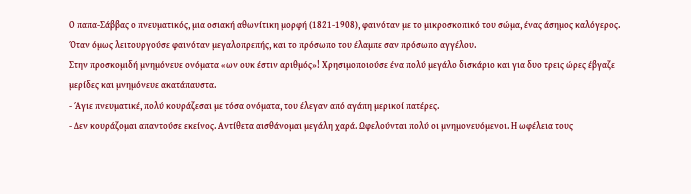Ο παπα-Σάββας ο πνευματικός, μια οσιακή αθωνίτικη μορφή (1821-1908), φαινόταν με το μικροσκοπικό του σώμα, ένας άσημος καλόγερος. Όταν όμως λειτουργούσε φαινόταν μεγαλοπρεπής, και το πρόσωπο του έλαμπε σαν πρόσωπο αγγέλου.
Στην προσκομιδή μνημόνευε ονόματα «ων ουκ έστιν αριθμός»! Χρησιμοποιούσε ένα πολύ μεγάλο δισκάριο και για δυο τρεις ώρες έβγαζε μερίδες και μνημόνευε ακατάπαυστα.
- Άγιε πνευματικέ, πολύ κουράζεσαι με τόσα ονόματα, του έλεγαν από αγάπη μερικοί πατέρες.
- Δεν κουράζομαι απαντούσε εκείνος. Αντίθετα αισθάνομαι μεγάλη χαρά. Ωφελούνται πολύ οι μνημονευόμενοι. Η ωφέλεια τους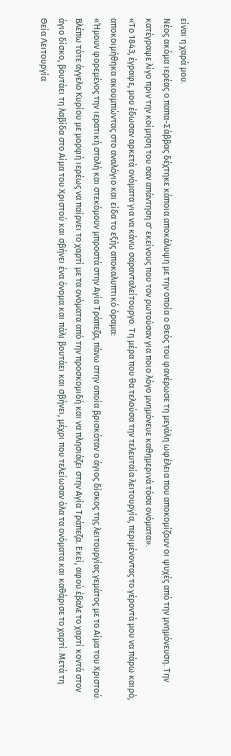είναι η χαρά μου.
Νέος ακόμα ιερέας ο παπα-Σάββας δέχτηκε κάποια αποκάλυψη με την οποία ο Θεός του φανέρωσε τη μεγάλη ωφέλεια που αποκομίζουν οι ψυχές από την μνημόνευση. Την κατέγραψε λίγο πριν την κοίμηση του σαν απάντηση σ' εκείνους που τον ρωτούσαν για ποιο λόγο μνημόνευε καθημερινά τόσα ονόματα».
«Το 1843, έγραφε, μου έδωσαν αρκετά ονόματα για να κάνω σαρανταλείτουργο. Τη μέρα που θα τελούσα την τελευταία λειτουργία, περιμένοντας το γέροντά μου να πάρω καιρό, αποκοιμήθηκα ακουμπώντας στο αναλόγιο και είδα το εξής αποκαλυπτικό όραμα:
«Ήμουν φορεμένος την ιερατική στολή και στεκόμουν μπροστά στην Αγία Τράπεζα, πάνω στην οποία βρισκόταν ο άγιος δίσκος της λειτουργίας γεμάτος με το Αίμα του Χριστού. Βλέπω τότε άγγελο Κυρίου με μορφή ιερέως να παίρνει το χαρτί με τα ονόματα από την προσκομιδή και να πλησιάζει στην Αγία Τράπεζα. Εκεί, αφού έβαλε το χαρτί κοντά στον άγιο δίσκο, βουτάει τη λαβίδα στο Αίμα του Χριστού και σβήνει ένα όνομα και πάλι βουτάει και σβήνει, μέχρι που τελείωσαν όλα τα ονόματα και καθάρισε το χαρτί. Μετά τη Θεία Λειτουργία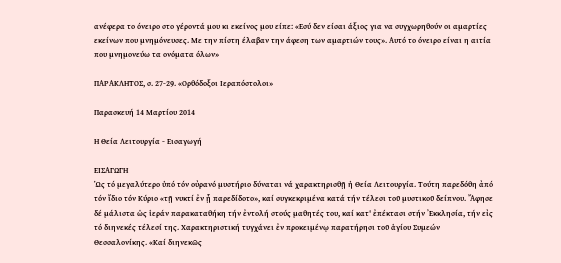ανέφερα το όνειρο στο γέροντά μου κι εκείνος μου είπε: «Εσύ δεν είσαι άξιος για να συγχωρηθούν οι αμαρτίες εκείνων που μνημόνευσες. Με την πίστη έλαβαν την άφεση των αμαρτιών τους». Αυτό το όνειρο είναι η αιτία που μνημονεύω τα ονόματα όλων»

ΠΑΡΑΚΛΗΤΟΣ, σ. 27-29. «Ορθόδοξοι Ιεραπόστολοι»

Παρασκευή 14 Μαρτίου 2014

Η Θεία Λειτουργία - Εισαγωγή

ΕΙΣΑΓΩΓΗ
Ὡς τό µεγαλύτερο ὑπό τόν οὐρανό µυστήριο δύναται νά χαρακτηρισθῇ ἡ Θεία Λειτουργία. Τούτη παρεδόθη ἀπό τόν ἴδιο τόν Κύριο «τῇ νυκτί ἐν ᾗ παρεδίδοτο», καί συγκεκριµένα κατά τήν τέλεσι τοῦ µυστικοῦ δείπνου. Ἄφησε δέ µάλιστα ὡς ἱεράν παρακαταθήκη τήν ἐντολή στούς µαθητές του, καί κατ' ἐπέκτασι στήν ᾿Εκκλησία, τήν εἰς τό διηνεκές τέλεσί της. Χαρακτηριστική τυγχάνει ἐν προκειµένῳ παρατήρησι τοῦ ἁγίου Συµεών Θεσσαλονίκης. «Καί διηνεκῶς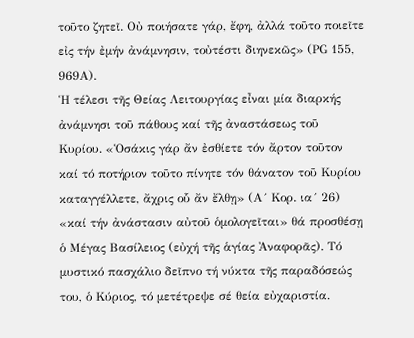τοῦτο ζητεῖ. Οὐ ποιήσατε γάρ, ἔφη, ἀλλά τοῦτο ποιεῖτε εἰς τήν ἐµήν ἀνάµνησιν, τοὐτέστι διηνεκῶς» (ΡG 155, 969Α).
Ἡ τέλεσι τῆς Θείας Λειτουργίας εἶναι µία διαρκής ἀνάµνησι τοῦ πάθους καί τῆς ἀναστάσεως τοῦ Κυρίου. «Ὁσάκις γάρ ἄν ἐσθίετε τόν ἄρτον τοῦτον καί τό ποτήριον τοῦτο πίνητε τόν θάνατον τοῦ Κυρίου καταγγέλλετε, ἄχρις οὗ ἄν ἔλθῃ» (Α´ Κορ. ια´ 26) «καί τήν ἀνάστασιν αὐτοῦ ὁµολογεῖται» θά προσθέσῃ ὁ Μέγας Βασίλειος (εὐχή τῆς ἁγίας Ἀναφορᾶς). Τό µυστικό πασχάλιο δεῖπνο τή νύκτα τῆς παραδόσεώς του, ὁ Κύριος, τό µετέτρεψε σέ θεία εὐχαριστία.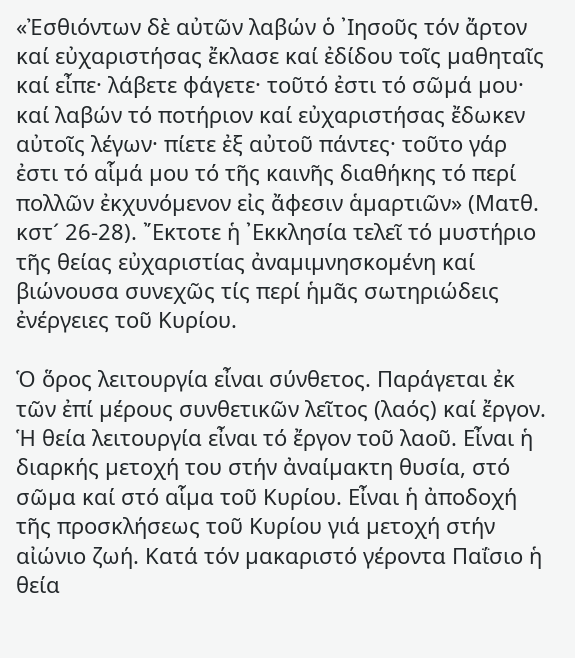«Ἐσθιόντων δὲ αὐτῶν λαβών ὁ ᾿Ιησοῦς τόν ἄρτον καί εὐχαριστήσας ἔκλασε καί ἐδίδου τοῖς µαθηταῖς καί εἶπε· λάβετε φάγετε· τοῦτό ἐστι τό σῶµά µου· καί λαβών τό ποτήριον καί εὐχαριστήσας ἔδωκεν αὐτοῖς λέγων· πίετε ἐξ αὐτοῦ πάντες· τοῦτο γάρ ἐστι τό αἷµά µου τό τῆς καινῆς διαθήκης τό περί πολλῶν ἐκχυνόµενον εἰς ἄφεσιν ἁµαρτιῶν» (Ματθ. κστ´ 26-28). ῎Εκτοτε ἡ ᾿Εκκλησία τελεῖ τό µυστήριο τῆς θείας εὐχαριστίας ἀναµιµνησκοµένη καί βιώνουσα συνεχῶς τίς περί ἡµᾶς σωτηριώδεις ἐνέργειες τοῦ Κυρίου.

Ὁ ὅρος λειτουργία εἶναι σύνθετος. Παράγεται ἐκ τῶν ἐπί µέρους συνθετικῶν λεῖτος (λαός) καί ἔργον. Ἡ θεία λειτουργία εἶναι τό ἔργον τοῦ λαοῦ. Εἶναι ἡ διαρκής µετοχή του στήν ἀναίµακτη θυσία, στό σῶµα καί στό αἷµα τοῦ Κυρίου. Εἶναι ἡ ἀποδοχή τῆς προσκλήσεως τοῦ Κυρίου γιά µετοχή στήν αἰώνιο ζωή. Κατά τόν µακαριστό γέροντα Παΐσιο ἡ θεία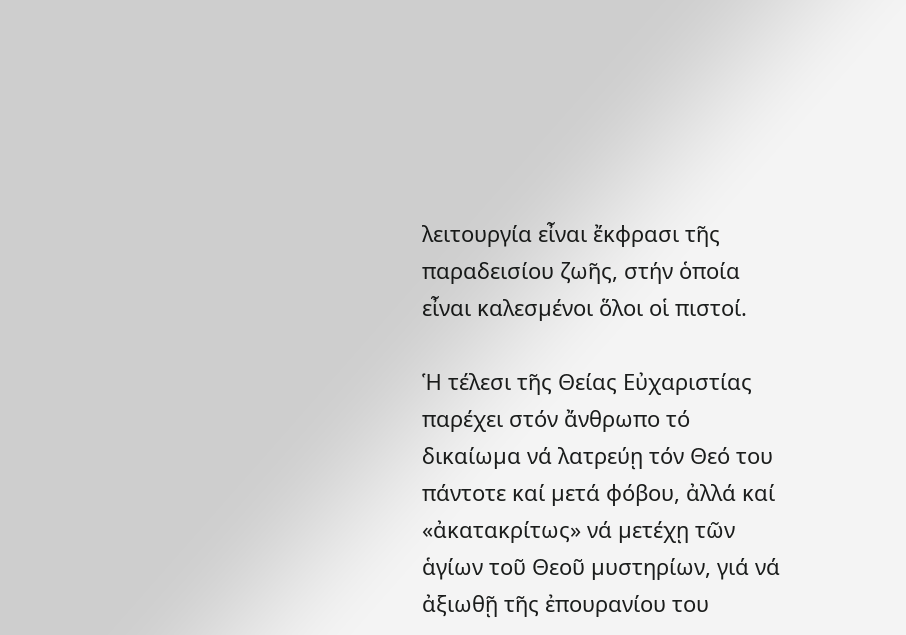λειτουργία εἶναι ἔκφρασι τῆς παραδεισίου ζωῆς, στήν ὁποία εἶναι καλεσµένοι ὅλοι οἱ πιστοί.

Ἡ τέλεσι τῆς Θείας Εὐχαριστίας παρέχει στόν ἄνθρωπο τό δικαίωµα νά λατρεύῃ τόν Θεό του πάντοτε καί µετά φόβου, ἀλλά καί «ἀκατακρίτως» νά µετέχῃ τῶν ἁγίων τοῦ Θεοῦ µυστηρίων, γιά νά ἀξιωθῇ τῆς ἐπουρανίου του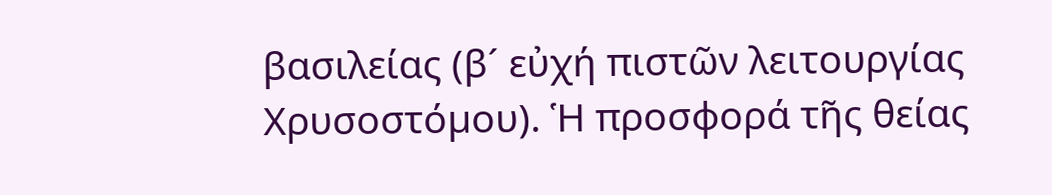βασιλείας (β´ εὐχή πιστῶν λειτουργίας Χρυσοστόµου). Ἡ προσφορά τῆς θείας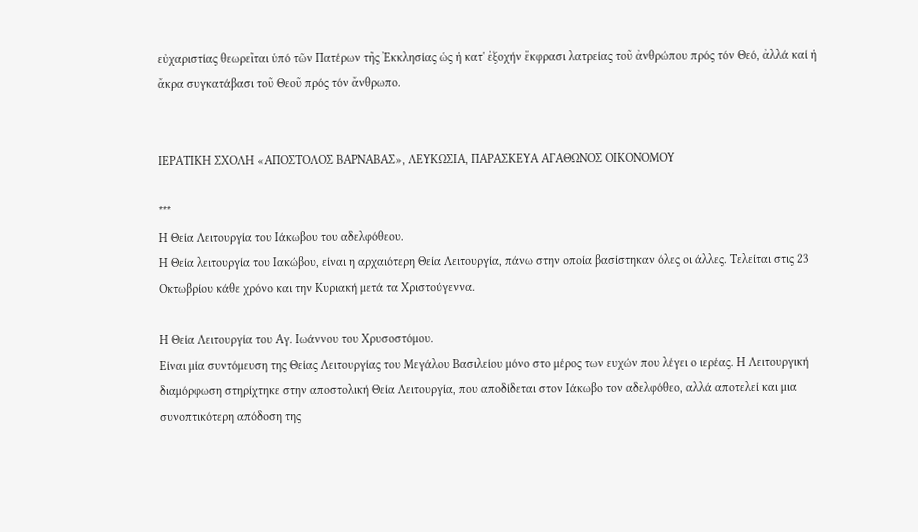εὐχαριστίας θεωρεῖται ὑπό τῶν Πατέρων τῆς Ἐκκλησίας ὡς ἡ κατ' ἐξοχήν ἔκφρασι λατρείας τοῦ ἀνθρώπου πρός τόν Θεό, ἀλλά καί ἡ ἄκρα συγκατάβασι τοῦ Θεοῦ πρός τόν ἄνθρωπο.


ΙΕΡΑΤΙΚΗ ΣΧΟΛΗ «ΑΠΟΣΤΟΛΟΣ ΒΑΡΝΑΒΑΣ», ΛΕΥΚΩΣΙΑ, ΠΑΡΑΣΚΕΥΑ ΑΓΑΘΩΝΟΣ ΟΙΚΟΝΟΜΟΥ

***
Η Θεία Λειτουργία του Ιάκωβου του αδελφόθεου.
Η Θεία λειτουργία του Ιακώβου, είναι η αρχαιότερη Θεία Λειτουργία, πάνω στην οποία βασίστηκαν όλες οι άλλες. Τελείται στις 23 Οκτωβρίου κάθε χρόνο και την Κυριακή μετά τα Χριστούγεννα.

Η Θεία Λειτουργία του Αγ. Ιωάννου του Χρυσοστόμου.
Είναι μία συντόμευση της Θείας Λειτουργίας του Μεγάλου Βασιλείου μόνο στο μέρος των ευχών που λέγει ο ιερέας. Η Λειτουργική διαμόρφωση στηρίχτηκε στην αποστολική Θεία Λειτουργία, που αποδίδεται στον Ιάκωβο τον αδελφόθεο, αλλά αποτελεί και μια συνοπτικότερη απόδοση της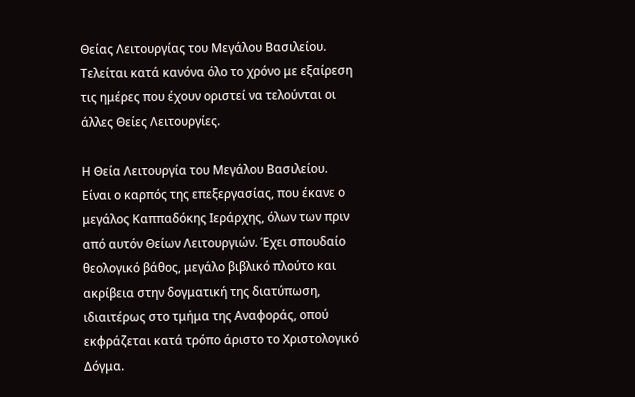Θείας Λειτουργίας του Μεγάλου Βασιλείου. Τελείται κατά κανόνα όλο το χρόνο με εξαίρεση τις ημέρες που έχουν οριστεί να τελούνται οι άλλες Θείες Λειτουργίες.

Η Θεία Λειτουργία του Μεγάλου Βασιλείου.
Είναι ο καρπός της επεξεργασίας, που έκανε ο μεγάλος Καππαδόκης Ιεράρχης, όλων των πριν από αυτόν Θείων Λειτουργιών. Έχει σπουδαίο θεολογικό βάθος, μεγάλο βιβλικό πλούτο και ακρίβεια στην δογματική της διατύπωση, ιδιαιτέρως στο τμήμα της Αναφοράς, οπού εκφράζεται κατά τρόπο άριστο το Χριστολογικό Δόγμα.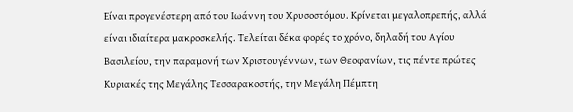Είναι προγενέστερη από του Ιωάννη του Χρυσοστόμου. Κρίνεται μεγαλοπρεπής, αλλά είναι ιδιαίτερα μακροσκελής. Τελείται δέκα φορές το χρόνο, δηλαδή του Αγίου Βασιλείου, την παραμονή των Χριστουγέννων, των Θεοφανίων, τις πέντε πρώτες Κυριακές της Μεγάλης Τεσσαρακοστής, την Μεγάλη Πέμπτη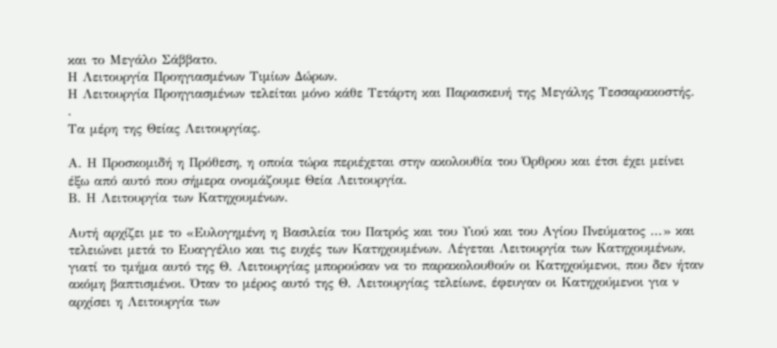και το Μεγάλο Σάββατο.
Η Λειτουργία Προηγιασμένων Τιμίων Δώρων.
Η Λειτουργία Προηγιασμένων τελείται μόνο κάθε Τετάρτη και Παρασκευή της Μεγάλης Τεσσαρακοστής.
.
Τα μέρη της Θείας Λειτουργίας.

Α. Η Προσκομιδή η Πρόθεση, η οποία τώρα περιέχεται στην ακολουθία του Όρθρου και έτσι έχει μείνει έξω από αυτό που σήμερα ονομάζουμε Θεία Λειτουργία.
Β. Η Λειτουργία των Κατηχουμένων.

Αυτή αρχίζει με το «Ευλογημένη η Βασιλεία του Πατρός και του Υιού και του Αγίου Πνεύματος ...» και τελειώνει μετά το Ευαγγέλιο και τις ευχές των Κατηχουμένων. Λέγεται Λειτουργία των Κατηχουμένων, γιατί το τμήμα αυτό της Θ. Λειτουργίας μπορούσαν να το παρακολουθούν οι Κατηχούμενοι, που δεν ήταν ακόμη βαπτισμένοι. Όταν το μέρος αυτό της Θ. Λειτουργίας τελείωνε, έφευγαν οι Κατηχούμενοι για ν αρχίσει η Λειτουργία των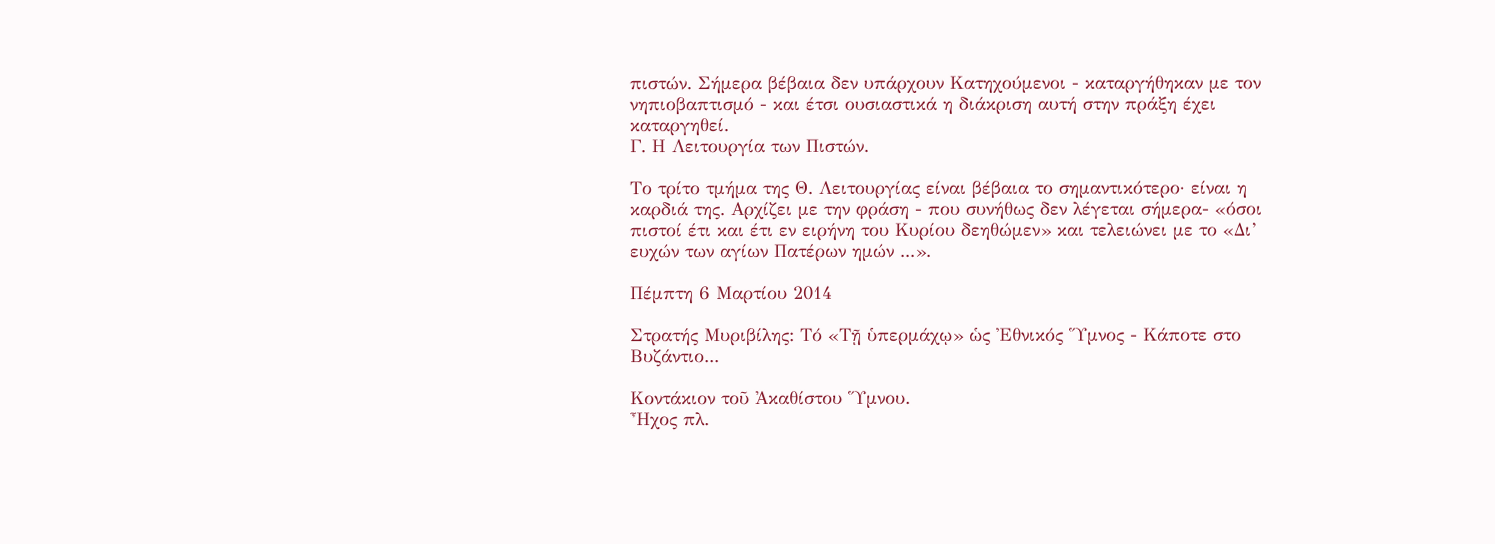πιστών. Σήμερα βέβαια δεν υπάρχουν Κατηχούμενοι - καταργήθηκαν με τον νηπιοβαπτισμό - και έτσι ουσιαστικά η διάκριση αυτή στην πράξη έχει καταργηθεί.
Γ. Η Λειτουργία των Πιστών.

Το τρίτο τμήμα της Θ. Λειτουργίας είναι βέβαια το σημαντικότερο· είναι η καρδιά της. Αρχίζει με την φράση - που συνήθως δεν λέγεται σήμερα- «όσοι πιστοί έτι και έτι εν ειρήνη του Κυρίου δεηθώμεν» και τελειώνει με το «Δι’ ευχών των αγίων Πατέρων ημών ...».

Πέμπτη 6 Μαρτίου 2014

Στρατής Μυριβίλης: Τό «Τῇ ὑπερμάχῳ» ὡς Ἐθνικός Ὕμνος - Κάποτε στο Βυζάντιο...

Κοντάκιον τοῦ Ἀκαθίστου Ὕμνου.
Ἦχος πλ.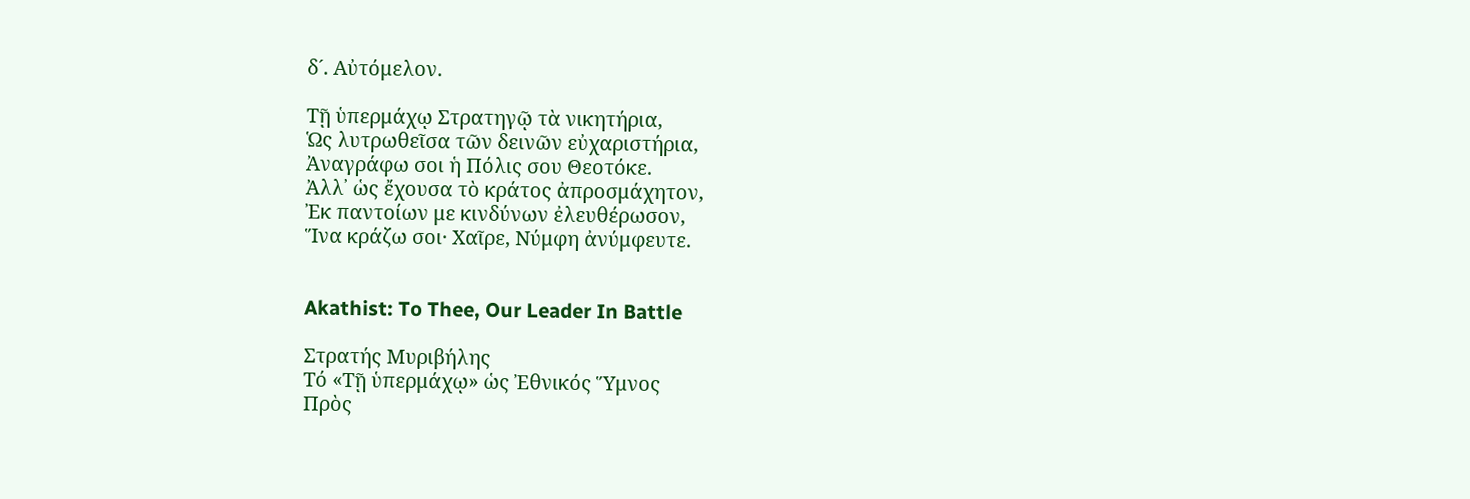δ´. Αὐτόμελον.

Τῇ ὑπερμάχῳ Στρατηγῷ τὰ νικητήρια,
Ὡς λυτρωθεῖσα τῶν δεινῶν εὐχαριστήρια,
Ἀναγράφω σοι ἡ Πόλις σου Θεοτόκε.
Ἀλλ᾿ ὡς ἔχουσα τὸ κράτος ἀπροσμάχητον,
Ἐκ παντοίων με κινδύνων ἐλευθέρωσον,
Ἵνα κράζω σοι· Χαῖρε, Νύμφη ἀνύμφευτε.


Akathist: To Thee, Our Leader In Battle

Στρατής Μυριβήλης
Τό «Τῇ ὑπερμάχῳ» ὡς Ἐθνικός Ὕμνος
Πρὸς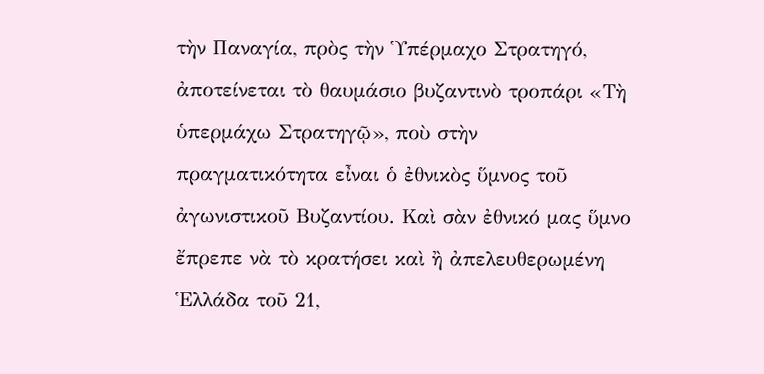τὴν Παναγία, πρὸς τὴν Ὑπέρμαχο Στρατηγό, ἀποτείνεται τὸ θαυμάσιο βυζαντινὸ τροπάρι «Τὴ ὑπερμάχω Στρατηγῷ», ποὺ στὴν πραγματικότητα εἶναι ὁ ἐθνικὸς ὕμνος τοῦ ἀγωνιστικοῦ Βυζαντίου. Καὶ σὰν ἐθνικό μας ὕμνο ἔπρεπε νὰ τὸ κρατήσει καὶ ἢ ἀπελευθερωμένη Ἑλλάδα τοῦ 21,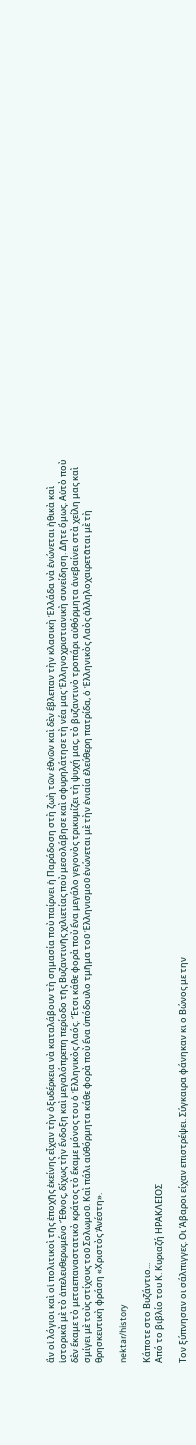ἂν οἱ λόγιοι καὶ οἱ πολιτικοὶ τῆς ἐποχῆς ἐκείνης εἶχαν τὴν ὀξυδέρκεια νὰ καταλάβουν τὴ σημασία ποὺ παίρνει ἡ Παράδοση στὴ ζωὴ τῶν ἐθνῶν καὶ δὲν ἔβλεπαν τὴν κλασικὴ Ἑλλάδα νὰ ἑνώνεται ἠθικὰ καὶ ἱστορικὰ μὲ τὸ ἀπελευθερωμένο Ἔθνος, δίχως τὴν ἔνδοξη καὶ μεγαλόπρεπη περίοδο τῆς Βυζαντινῆς χιλιετίας ποὺ μεσολάβησε καὶ σφυρηλάτησε τὴ νέα μας Ἑλληνοχριστιανικὴ συνείδηση. Δῆτε ὅμως. Αὐτὸ ποὺ δὲν ἔκαμε τὸ μεταεπαναστατικὸ κράτος τὸ ἔκαμε μόνος του ὁ Ἑλληνικὸς Λαός. Ἔτσι κάθε φορὰ ποὺ ἕνα μεγάλο γεγονὸς τρικυμίζει τὴ ψυχή μας, τὸ βυζαντινὸ τροπάρι αὐθόρμητα ἀνεβαίνει στὰ χείλη μας καὶ σμίγει μὲ τοὺς στίχους τοῦ Σολωμοῦ. Καὶ πάλι αὐθόρμητα κάθε φορὰ ποὺ ἕνα ὑπόδουλο τμῆμα τοῦ Ἑλληνισμοῦ ἑνώνεται μὲ τὴν ἑνιαία ἐλεύθερη πατρίδα, ὁ Ἑλληνικὸς Λαὸς ἀλληλοχαιρετᾶται μὲ τὴ θρησκευτικὴ φράση «Χριστὸς Ἀνέστη».

nektar/history

Κάποτε στο Βυζάντιο...
Από το βιβλίο του Κ. Κυριαζή ΗΡΑΚΛΕΙΟΣ

Τον ξύπνησαν οι σάλπιγγες. Οι Άβαροι είχαν επιστρέψει. Σύγκαιρα φάνηκαν κι ο Βώνος με την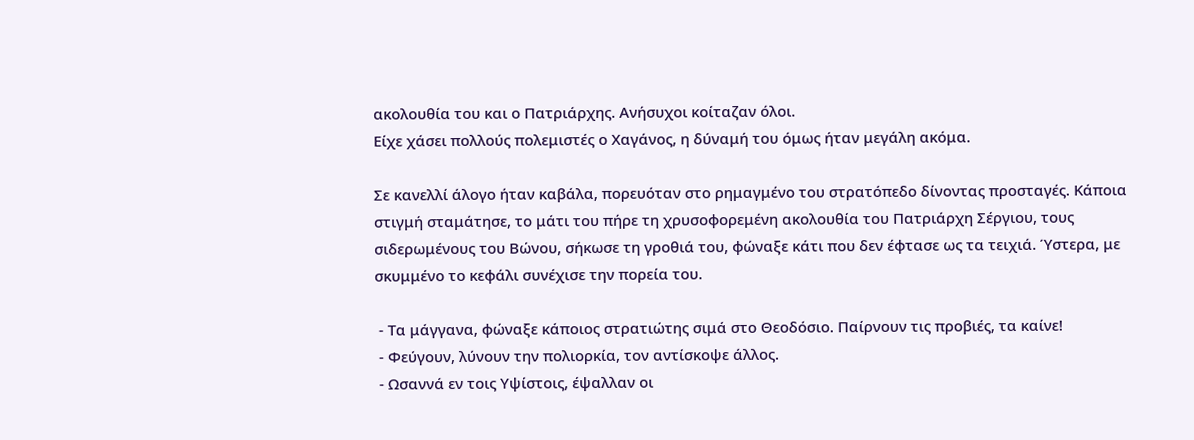ακολουθία του και ο Πατριάρχης. Ανήσυχοι κοίταζαν όλοι.
Είχε χάσει πολλούς πολεμιστές ο Χαγάνος, η δύναμή του όμως ήταν μεγάλη ακόμα.

Σε κανελλί άλογο ήταν καβάλα, πορευόταν στο ρημαγμένο του στρατόπεδο δίνοντας προσταγές. Κάποια στιγμή σταμάτησε, το μάτι του πήρε τη χρυσοφορεμένη ακολουθία του Πατριάρχη Σέργιου, τους σιδερωμένους του Βώνου, σήκωσε τη γροθιά του, φώναξε κάτι που δεν έφτασε ως τα τειχιά. Ύστερα, με σκυμμένο το κεφάλι συνέχισε την πορεία του.

 - Τα μάγγανα, φώναξε κάποιος στρατιώτης σιμά στο Θεοδόσιο. Παίρνουν τις προβιές, τα καίνε!
 - Φεύγουν, λύνουν την πολιορκία, τον αντίσκοψε άλλος.
 - Ωσαννά εν τοις Υψίστοις, έψαλλαν οι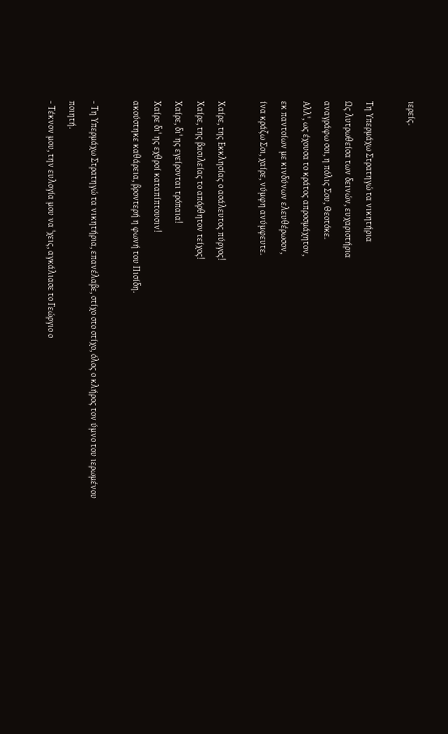ιερείς.

Τη Υπερμάχω Στρατηγώ τα νικητήρια
Ως λυτρωθείσα των δεινών, ευχαριστήρια
αναγράφω σοι, η πόλις Σου, Θεοτόκε.
Αλλ', ως έχουσα το κράτος απροσμάχητον,
εκ παντοίων με κινδύνων ελευθέρωσον,
ίνα κράζω Σοι, χαίρε, νύμφη ανύμφευτε.

Χαίρε, της Εκκλησίας ο ασάλευτος πύργος!
Χαίρε, της βασιλείας το απόρθητον τείχος!
Χαίρε, δι' ης εγείρονται τρόπαια!
Χαίρε δι' ης εχθροί καταπίπτουσιν!
ακούστηκε καθάρεια, βροντερή η φωνή του Πισίδη.

- Τη Υπερμάχω Στρατηγώ τα νικητήρια, επανέλαβε, στίχο στο στίχο, όλος ο κλήρος τον ύμνο του ιερωμένου ποιητή.
- Τέκνον μου, την ευλογία μου να 'χεις, αγκάλιασε το Γεώργιο ο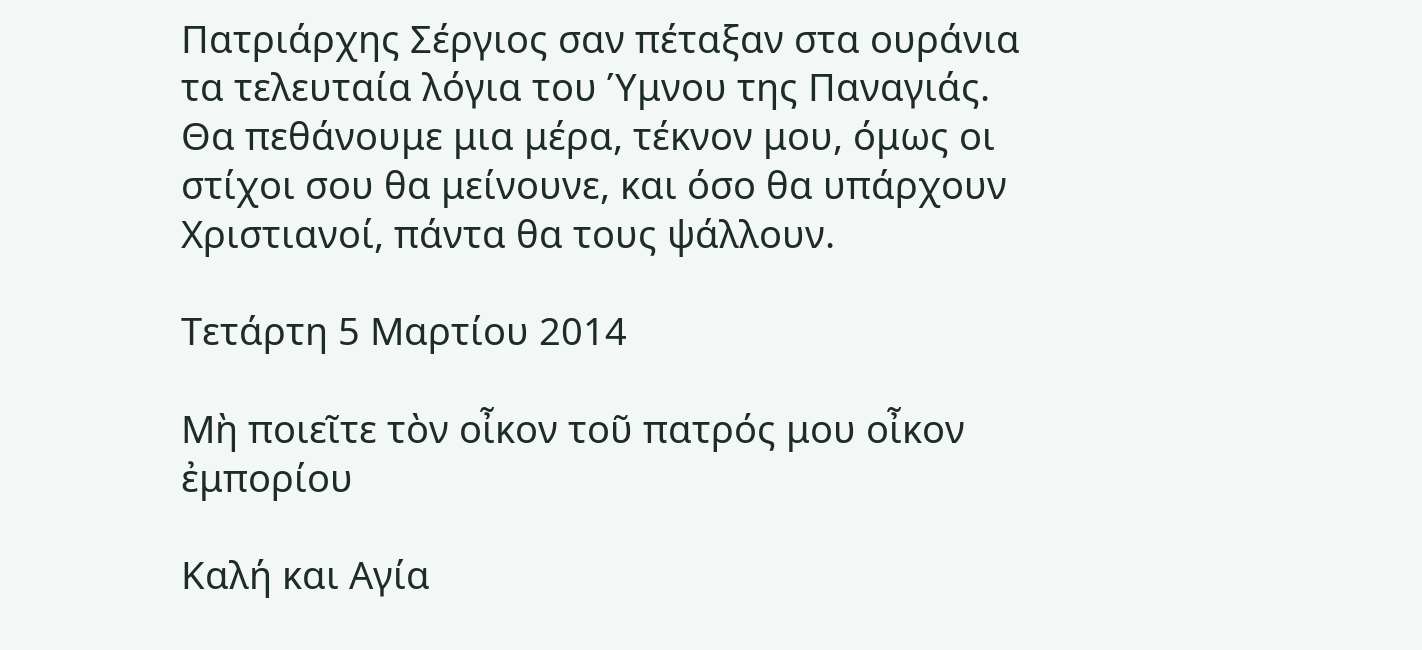Πατριάρχης Σέργιος σαν πέταξαν στα ουράνια τα τελευταία λόγια του Ύμνου της Παναγιάς.
Θα πεθάνουμε μια μέρα, τέκνον μου, όμως οι στίχοι σου θα μείνουνε, και όσο θα υπάρχουν Χριστιανοί, πάντα θα τους ψάλλουν.

Τετάρτη 5 Μαρτίου 2014

Μὴ ποιεῖτε τὸν οἶκον τοῦ πατρός μου οἶκον ἐμπορίου

Καλή και Αγία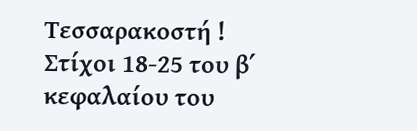Τεσσαρακοστή !
Στίχοι 18-25 του β΄ κεφαλαίου του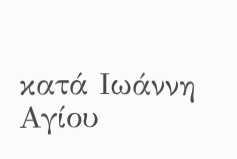κατά Ιωάννη Αγίου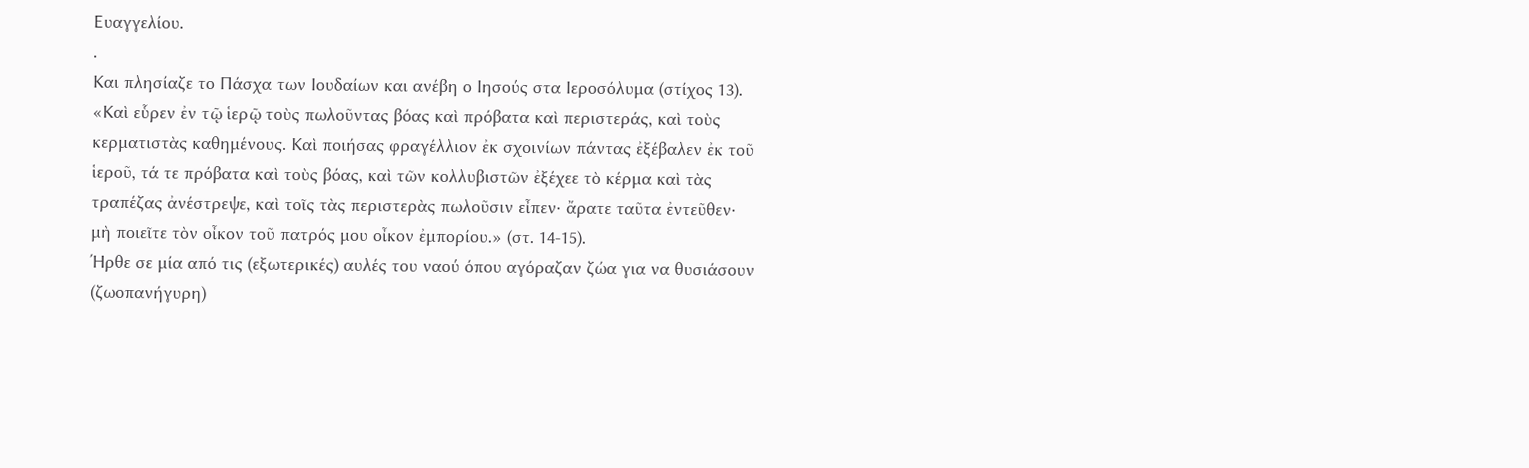Ευαγγελίου.
.
Και πλησίαζε το Πάσχα των Ιουδαίων και ανέβη ο Ιησούς στα Ιεροσόλυμα (στίχος 13).
«Καὶ εὗρεν ἐν τῷ ἱερῷ τοὺς πωλοῦντας βόας καὶ πρόβατα καὶ περιστεράς, καὶ τοὺς κερματιστὰς καθημένους. Καὶ ποιήσας φραγέλλιον ἐκ σχοινίων πάντας ἐξέβαλεν ἐκ τοῦ ἱεροῦ, τά τε πρόβατα καὶ τοὺς βόας, καὶ τῶν κολλυβιστῶν ἐξέχεε τὸ κέρμα καὶ τὰς τραπέζας ἀνέστρεψε, καὶ τοῖς τὰς περιστερὰς πωλοῦσιν εἶπεν· ἄρατε ταῦτα ἐντεῦθεν· μὴ ποιεῖτε τὸν οἶκον τοῦ πατρός μου οἶκον ἐμπορίου.» (στ. 14-15).
Ήρθε σε μία από τις (εξωτερικές) αυλές του ναού όπου αγόραζαν ζώα για να θυσιάσουν (ζωοπανήγυρη)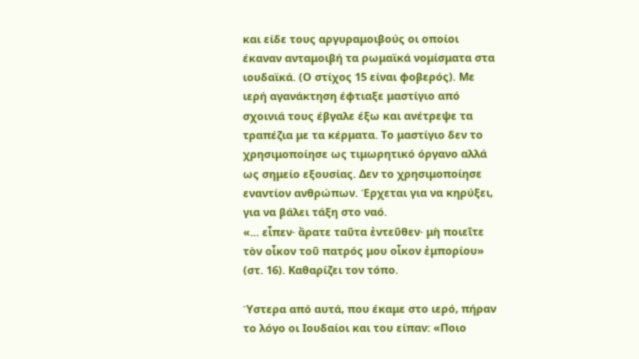και είδε τους αργυραμοιβούς οι οποίοι έκαναν ανταμοιβή τα ρωμαϊκά νομίσματα στα ιουδαϊκά. (Ο στίχος 15 είναι φοβερός). Με ιερή αγανάκτηση έφτιαξε μαστίγιο από σχοινιά τους έβγαλε έξω και ανέτρεψε τα τραπέζια με τα κέρματα. Το μαστίγιο δεν το χρησιμοποίησε ως τιμωρητικό όργανο αλλά ως σημείο εξουσίας. Δεν το χρησιμοποίησε εναντίον ανθρώπων. Έρχεται για να κηρύξει, για να βάλει τάξη στο ναό.
«... εἶπεν· ἄρατε ταῦτα ἐντεῦθεν· μὴ ποιεῖτε τὸν οἶκον τοῦ πατρός μου οἶκον ἐμπορίου» (στ. 16). Καθαρίζει τον τόπο.

Ύστερα από αυτά, που έκαμε στο ιερό, πήραν το λόγο οι Ιουδαίοι και του είπαν: «Ποιο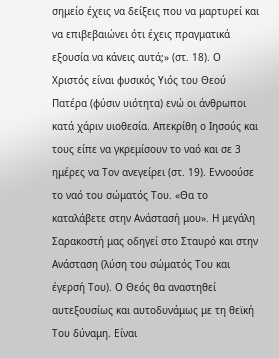σημείο έχεις να δείξεις που να μαρτυρεί και να επιβεβαιώνει ότι έχεις πραγματικά εξουσία να κάνεις αυτά;» (στ. 18). Ο Χριστός είναι φυσικός Υιός του Θεού Πατέρα (φύσιν υιότητα) ενώ οι άνθρωποι κατά χάριν υιοθεσία. Απεκρίθη ο Ιησούς και τους είπε να γκρεμίσουν το ναό και σε 3 ημέρες να Τον ανεγείρει (στ. 19). Εννοούσε το ναό του σώματός Του. «Θα το καταλάβετε στην Ανάστασή μου». Η μεγάλη Σαρακοστή μας οδηγεί στο Σταυρό και στην Ανάσταση (λύση του σώματός Του και έγερσή Του). Ο Θεός θα αναστηθεί αυτεξουσίως και αυτοδυνάμως με τη θεϊκή Του δύναμη. Είναι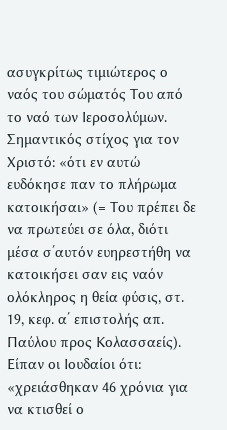ασυγκρίτως τιμιώτερος ο ναός του σώματός Του από το ναό των Ιεροσολύμων. Σημαντικός στίχος για τον Χριστό: «ότι εν αυτώ ευδόκησε παν το πλήρωμα κατοικήσαι» (= Του πρέπει δε να πρωτεύει σε όλα, διότι μέσα σ΄αυτόν ευηρεστήθη να κατοικήσει σαν εις ναόν ολόκληρος η θεία φύσις, στ. 19, κεφ. α΄ επιστολής απ. Παύλου προς Κολασσαείς). Είπαν οι Ιουδαίοι ότι: «χρειάσθηκαν 46 χρόνια για να κτισθεί ο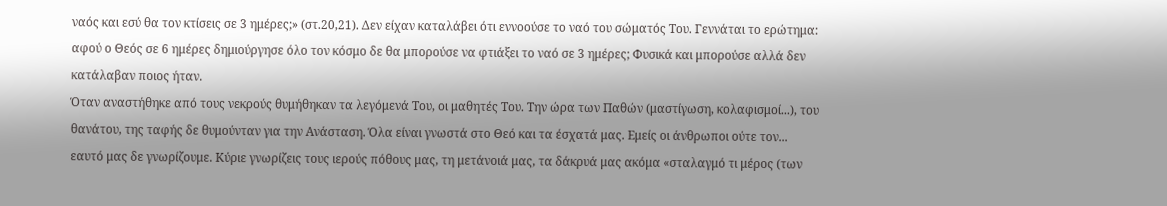ναός και εσύ θα τον κτίσεις σε 3 ημέρες;» (στ.20,21). Δεν είχαν καταλάβει ότι εννοούσε το ναό του σώματός Του. Γεννάται το ερώτημα: αφού ο Θεός σε 6 ημέρες δημιούργησε όλο τον κόσμο δε θα μπορούσε να φτιάξει το ναό σε 3 ημέρες; Φυσικά και μπορούσε αλλά δεν κατάλαβαν ποιος ήταν.
Όταν αναστήθηκε από τους νεκρούς θυμήθηκαν τα λεγόμενά Του, οι μαθητές Του. Την ώρα των Παθών (μαστίγωση, κολαφισμοί...), του θανάτου, της ταφής δε θυμούνταν για την Ανάσταση. Όλα είναι γνωστά στο Θεό και τα έσχατά μας. Εμείς οι άνθρωποι ούτε τον... εαυτό μας δε γνωρίζουμε. Κύριε γνωρίζεις τους ιερούς πόθους μας, τη μετάνοιά μας, τα δάκρυά μας ακόμα «σταλαγμό τι μέρος (των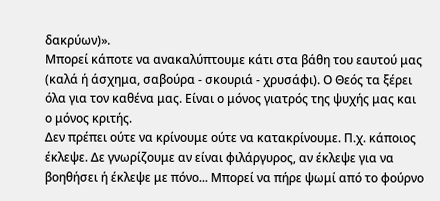δακρύων)».
Μπορεί κάποτε να ανακαλύπτουμε κάτι στα βάθη του εαυτού μας (καλά ή άσχημα, σαβούρα - σκουριά - χρυσάφι). Ο Θεός τα ξέρει όλα για τον καθένα μας. Είναι ο μόνος γιατρός της ψυχής μας και ο μόνος κριτής.
Δεν πρέπει ούτε να κρίνουμε ούτε να κατακρίνουμε. Π.χ. κάποιος έκλεψε. Δε γνωρίζουμε αν είναι φιλάργυρος, αν έκλεψε για να βοηθήσει ή έκλεψε με πόνο... Μπορεί να πήρε ψωμί από το φούρνο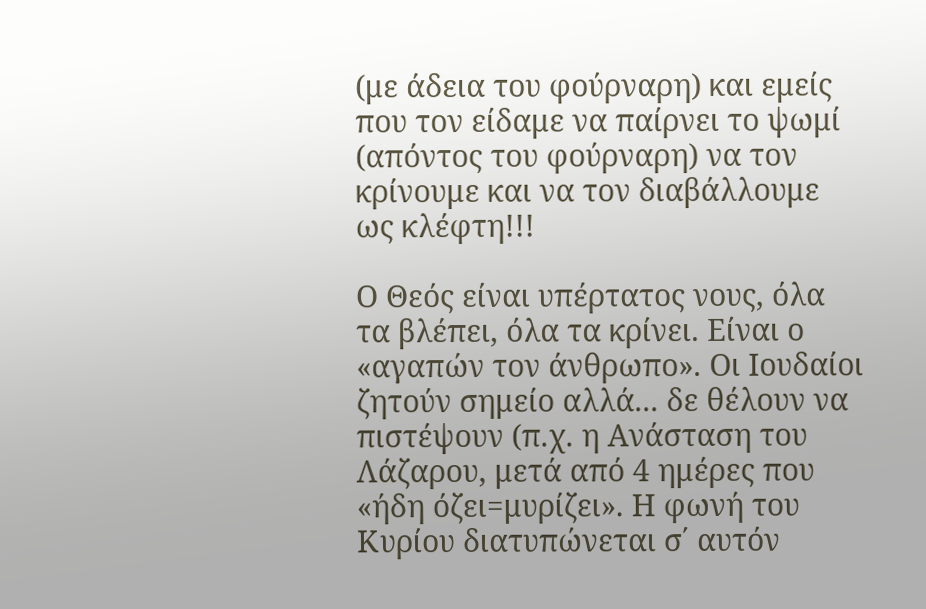(με άδεια του φούρναρη) και εμείς που τον είδαμε να παίρνει το ψωμί (απόντος του φούρναρη) να τον κρίνουμε και να τον διαβάλλουμε ως κλέφτη!!!

Ο Θεός είναι υπέρτατος νους, όλα τα βλέπει, όλα τα κρίνει. Είναι ο «αγαπών τον άνθρωπο». Οι Ιουδαίοι ζητούν σημείο αλλά... δε θέλουν να πιστέψουν (π.χ. η Ανάσταση του Λάζαρου, μετά από 4 ημέρες που «ήδη όζει=μυρίζει». Η φωνή του Κυρίου διατυπώνεται σ΄ αυτόν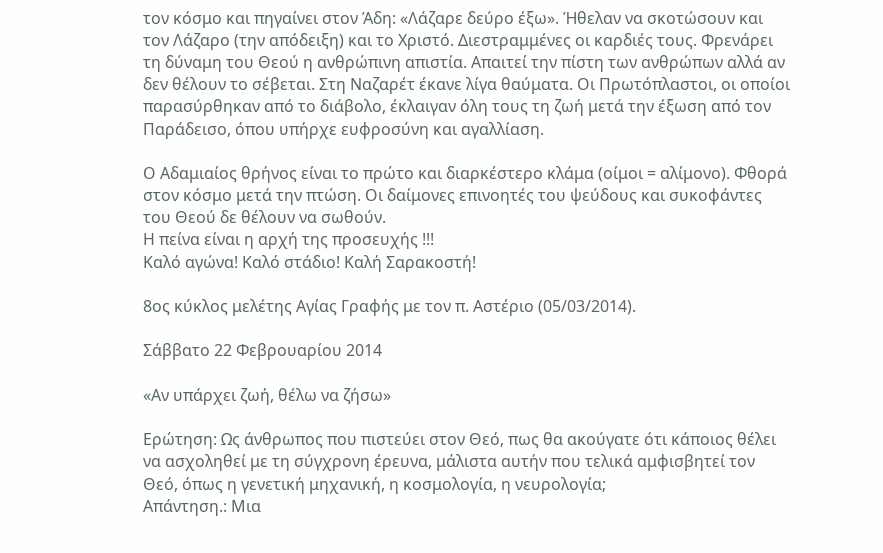τον κόσμο και πηγαίνει στον Άδη: «Λάζαρε δεύρο έξω». Ήθελαν να σκοτώσουν και τον Λάζαρο (την απόδειξη) και το Χριστό. Διεστραμμένες οι καρδιές τους. Φρενάρει τη δύναμη του Θεού η ανθρώπινη απιστία. Απαιτεί την πίστη των ανθρώπων αλλά αν δεν θέλουν το σέβεται. Στη Ναζαρέτ έκανε λίγα θαύματα. Οι Πρωτόπλαστοι, οι οποίοι παρασύρθηκαν από το διάβολο, έκλαιγαν όλη τους τη ζωή μετά την έξωση από τον Παράδεισο, όπου υπήρχε ευφροσύνη και αγαλλίαση.

Ο Αδαμιαίος θρήνος είναι το πρώτο και διαρκέστερο κλάμα (οίμοι = αλίμονο). Φθορά στον κόσμο μετά την πτώση. Οι δαίμονες επινοητές του ψεύδους και συκοφάντες του Θεού δε θέλουν να σωθούν.
Η πείνα είναι η αρχή της προσευχής !!!
Καλό αγώνα! Καλό στάδιο! Καλή Σαρακοστή!

8ος κύκλος μελέτης Αγίας Γραφής με τον π. Αστέριο (05/03/2014).

Σάββατο 22 Φεβρουαρίου 2014

«Αν υπάρχει ζωή, θέλω να ζήσω»

Ερώτηση: Ως άνθρωπος που πιστεύει στον Θεό, πως θα ακούγατε ότι κάποιος θέλει να ασχοληθεί με τη σύγχρονη έρευνα, μάλιστα αυτήν που τελικά αμφισβητεί τον Θεό, όπως η γενετική μηχανική, η κοσμολογία, η νευρολογία;
Απάντηση.: Μια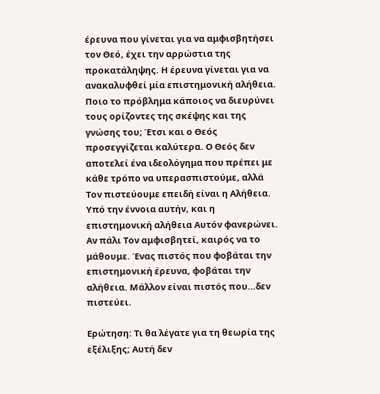έρευνα που γίνεται για να αμφισβητήσει τον Θεό, έχει την αρρώστια της προκατάληψης. Η έρευνα γίνεται για να ανακαλυφθεί μία επιστημονική αλήθεια. Ποιο το πρόβλημα κάποιος να διευρύνει τους ορίζοντες της σκέψης και της γνώσης του; Έτσι και ο Θεός προσεγγίζεται καλύτερα. Ο Θεός δεν αποτελεί ένα ιδεολόγημα που πρέπει με κάθε τρόπο να υπερασπιστούμε, αλλά Τον πιστεύουμε επειδή είναι η Αλήθεια. Υπό την έννοια αυτήν, και η επιστημονική αλήθεια Αυτόν φανερώνει. Αν πάλι Τον αμφισβητεί, καιρός να το μάθουμε. Ένας πιστός που φοβάται την επιστημονική έρευνα, φοβάται την αλήθεια. Μάλλον είναι πιστός που…δεν πιστεύει.

Ερώτηση: Τι θα λέγατε για τη θεωρία της εξέλιξης; Αυτή δεν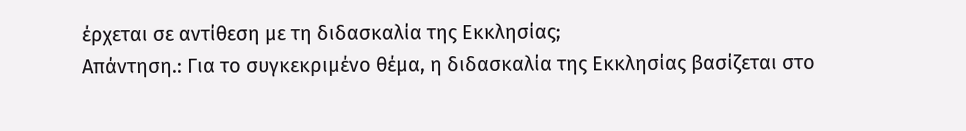έρχεται σε αντίθεση με τη διδασκαλία της Εκκλησίας;
Απάντηση.: Για το συγκεκριμένο θέμα, η διδασκαλία της Εκκλησίας βασίζεται στο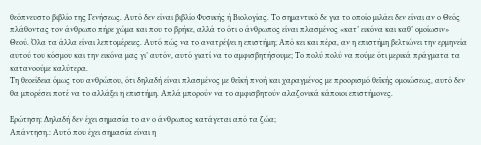θεόπνευστο βιβλίο της Γενήσεως. Αυτό δεν είναι βιβλίο Φυσικής ή Βιολογίας. Το σημαντικό δε για το οποίο μιλάει δεν είναι αν ο Θεός πλάθοντας τον άνθρωπο πήρε χώμα και που το βρήκε, αλλά το ότι ο άνθρωπος είναι πλασμένος «κατ’ εικόνα και καθ’ ομοίωσιν» Θεού. Όλα τα άλλα είναι λεπτομέρειες. Αυτό πώς να το ανατρέψει η επιστήμη; Από κει και πέρα, αν η επιστήμη βελτιώνει την ερμηνεία αυτού του κόσμου και την εικόνα μας γι’ αυτόν, αυτό γιατί να το αμφισβητήσουμε; Το πολύ πολύ να πούμε ότι μερικά πράγματα τα κατανοούμε καλύτερα.
Τη θεοείδεια όμως του ανθρώπου, ότι δηλαδή είναι πλασμένος με θεϊκή πνοή και χαραγμένος με προορισμό θεϊκής ομοιώσεως, αυτό δεν θα μπορέσει ποτέ να το αλλάξει η επιστήμη. Απλά μπορούν να το αμφισβητούν αλαζονικά κάποιοι επιστήμονες.

Ερώτηση: Δηλαδή δεν έχει σημασία το αν ο άνθρωπος κατάγεται από τα ζώα;
Απάντηση.: Αυτό που έχει σημασία είναι η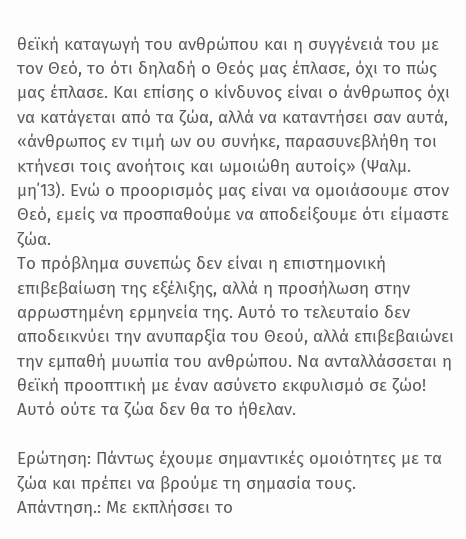θεϊκή καταγωγή του ανθρώπου και η συγγένειά του με τον Θεό, το ότι δηλαδή ο Θεός μας έπλασε, όχι το πώς μας έπλασε. Και επίσης ο κίνδυνος είναι ο άνθρωπος όχι να κατάγεται από τα ζώα, αλλά να καταντήσει σαν αυτά, «άνθρωπος εν τιμή ων ου συνήκε, παρασυνεβλήθη τοι κτήνεσι τοις ανοήτοις και ωμοιώθη αυτοίς» (Ψαλμ. μη΄13). Ενώ ο προορισμός μας είναι να ομοιάσουμε στον Θεό, εμείς να προσπαθούμε να αποδείξουμε ότι είμαστε ζώα.
Το πρόβλημα συνεπώς δεν είναι η επιστημονική επιβεβαίωση της εξέλιξης, αλλά η προσήλωση στην αρρωστημένη ερμηνεία της. Αυτό το τελευταίο δεν αποδεικνύει την ανυπαρξία του Θεού, αλλά επιβεβαιώνει την εμπαθή μυωπία του ανθρώπου. Να ανταλλάσσεται η θεϊκή προοπτική με έναν ασύνετο εκφυλισμό σε ζώο! Αυτό ούτε τα ζώα δεν θα το ήθελαν.

Ερώτηση: Πάντως έχουμε σημαντικές ομοιότητες με τα ζώα και πρέπει να βρούμε τη σημασία τους.
Απάντηση.: Με εκπλήσσει το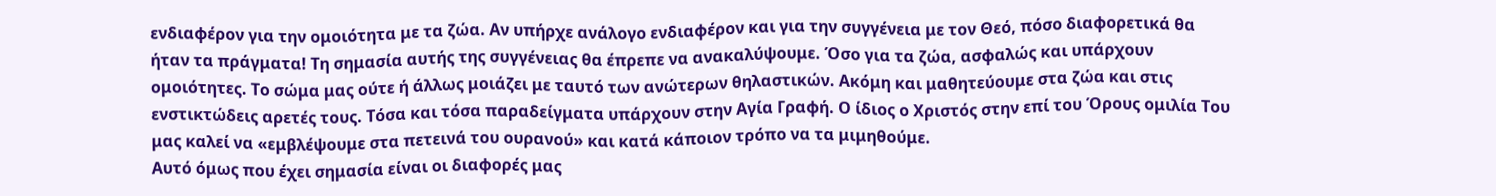ενδιαφέρον για την ομοιότητα με τα ζώα. Αν υπήρχε ανάλογο ενδιαφέρον και για την συγγένεια με τον Θεό, πόσο διαφορετικά θα ήταν τα πράγματα! Τη σημασία αυτής της συγγένειας θα έπρεπε να ανακαλύψουμε. Όσο για τα ζώα, ασφαλώς και υπάρχουν ομοιότητες. Το σώμα μας ούτε ή άλλως μοιάζει με ταυτό των ανώτερων θηλαστικών. Ακόμη και μαθητεύουμε στα ζώα και στις ενστικτώδεις αρετές τους. Τόσα και τόσα παραδείγματα υπάρχουν στην Αγία Γραφή. Ο ίδιος ο Χριστός στην επί του Όρους ομιλία Του μας καλεί να «εμβλέψουμε στα πετεινά του ουρανού» και κατά κάποιον τρόπο να τα μιμηθούμε.
Αυτό όμως που έχει σημασία είναι οι διαφορές μας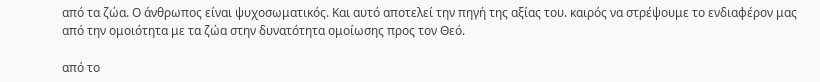από τα ζώα. Ο άνθρωπος είναι ψυχοσωματικός. Και αυτό αποτελεί την πηγή της αξίας του. καιρός να στρέψουμε το ενδιαφέρον μας από την ομοιότητα με τα ζώα στην δυνατότητα ομοίωσης προς τον Θεό.

από το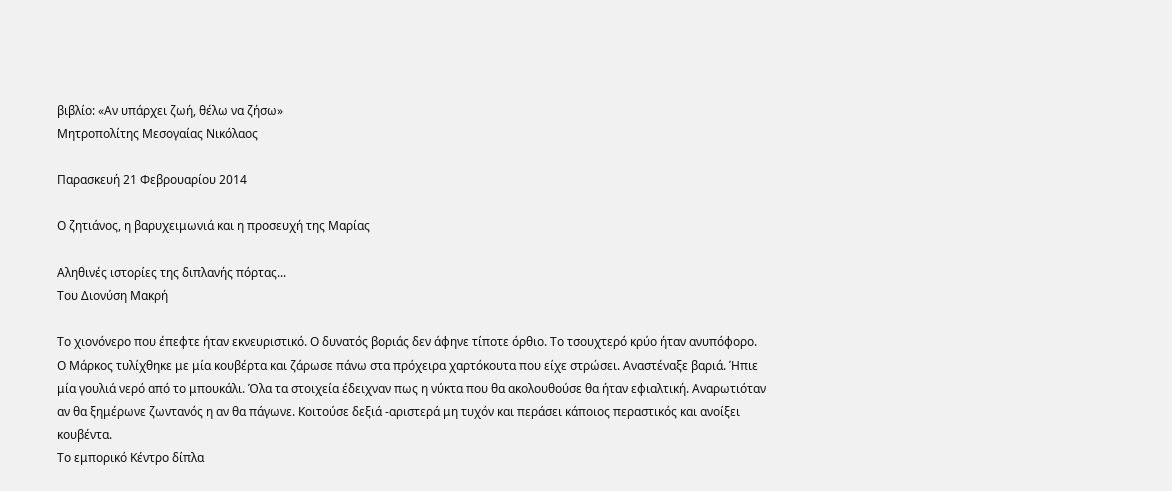βιβλίο: «Αν υπάρχει ζωή, θέλω να ζήσω»
Μητροπολίτης Μεσογαίας Νικόλαος

Παρασκευή 21 Φεβρουαρίου 2014

Ο ζητιάνος, η βαρυχειμωνιά και η προσευχή της Μαρίας

Αληθινές ιστορίες της διπλανής πόρτας...
Του Διονύση Μακρή

Το χιονόνερο που έπεφτε ήταν εκνευριστικό. Ο δυνατός βοριάς δεν άφηνε τίποτε όρθιο. Το τσουχτερό κρύο ήταν ανυπόφορο.
Ο Μάρκος τυλίχθηκε με μία κουβέρτα και ζάρωσε πάνω στα πρόχειρα χαρτόκουτα που είχε στρώσει. Αναστέναξε βαριά. Ήπιε μία γουλιά νερό από το μπουκάλι. Όλα τα στοιχεία έδειχναν πως η νύκτα που θα ακολουθούσε θα ήταν εφιαλτική. Αναρωτιόταν αν θα ξημέρωνε ζωντανός η αν θα πάγωνε. Κοιτούσε δεξιά -αριστερά μη τυχόν και περάσει κάποιος περαστικός και ανοίξει κουβέντα.
Το εμπορικό Κέντρο δίπλα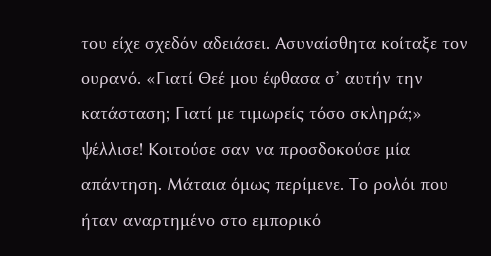του είχε σχεδόν αδειάσει. Ασυναίσθητα κοίταξε τον ουρανό. «Γιατί Θεέ μου έφθασα σ’ αυτήν την κατάσταση; Γιατί με τιμωρείς τόσο σκληρά;» ψέλλισε! Κοιτούσε σαν να προσδοκούσε μία απάντηση. Μάταια όμως περίμενε. Το ρολόι που ήταν αναρτημένο στο εμπορικό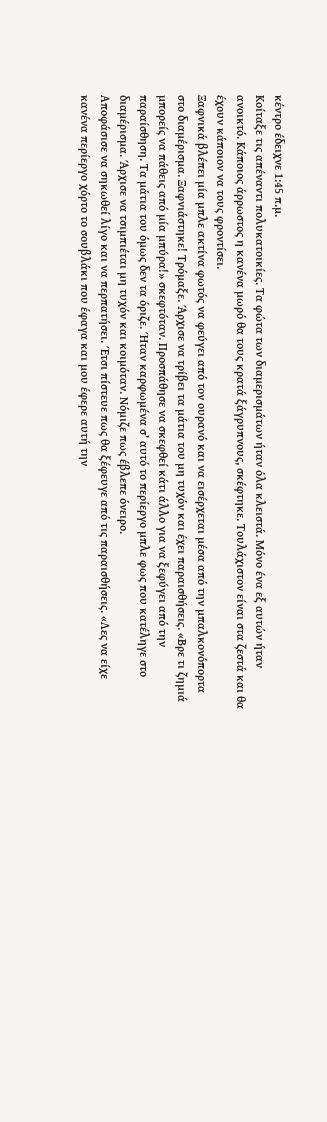κέντρο έδειχνε 1:45 π.μ.
Κοίταξε τις απέναντι πολυκατοικίες. Τα φώτα των διαμερισμάτων ήταν όλα κλειστά. Μόνο ένα εξ αυτών ήταν ανοικτό. Κάποιος άρρωστος η κανένα μωρό θα τους κρατά ξάγρυπνους, σκέφτηκε. Τουλάχιστον είναι στα ζεστά και θα έχουν κάποιον να τους φροντίσει.
Ξαφνικά βλέπει μία μπλε ακτίνα φωτός να φεύγει από τον ουρανό και να εισέρχεται μέσα από την μπαλκονόπορτα στο διαμέρισμα. Ξαφνιάστηκε! Τρόμαξε. Άρχισε να τρίβει τα μάτια του μη τυχόν και έχει παραισθήσεις. «Βρε τι ζημιά μπορείς να πάθεις από μία μπύρα!» σκεφτόταν. Προσπάθησε να σκεφθεί κάτι άλλο για να ξεφύγει από την παραίσθηση. Τα μάτια του όμως δεν τα όριζε. Ήταν καρφωμένα σ’ αυτό το περίεργο μπλε φως που κατέληγε στο διαμέρισμα. Άρχισε να τσιμπιέται μη τυχόν και κοιμόταν. Νόμιζε πως έβλεπε όνειρο.
Αποφάσισε να σηκωθεί λίγο και να περπατήσει. Έτσι πίστευε πως θα ξέφευγε από τις παραισθήσεις. «Λες να είχε κανένα περίεργο χόρτο το σουβλάκι που έφαγα και μου έφερε αυτή την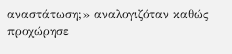αναστάτωση;» αναλογιζόταν καθώς προχώρησε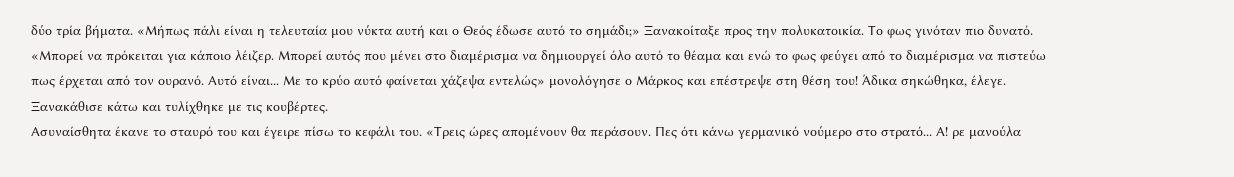δύο τρία βήματα. «Μήπως πάλι είναι η τελευταία μου νύκτα αυτή και ο Θεός έδωσε αυτό το σημάδι;» Ξανακοίταξε προς την πολυκατοικία. Το φως γινόταν πιο δυνατό. «Μπορεί να πρόκειται για κάποιο λέιζερ. Μπορεί αυτός που μένει στο διαμέρισμα να δημιουργεί όλο αυτό το θέαμα και ενώ το φως φεύγει από το διαμέρισμα να πιστεύω πως έρχεται από τον ουρανό. Αυτό είναι... Με το κρύο αυτό φαίνεται χάζεψα εντελώς» μονολόγησε ο Μάρκος και επέστρεψε στη θέση του! Άδικα σηκώθηκα, έλεγε. Ξανακάθισε κάτω και τυλίχθηκε με τις κουβέρτες.
Ασυναίσθητα έκανε το σταυρό του και έγειρε πίσω το κεφάλι του. «Τρεις ώρες απομένουν θα περάσουν. Πες ότι κάνω γερμανικό νούμερο στο στρατό... Α! ρε μανούλα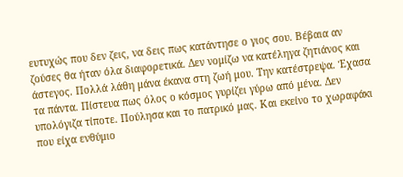ευτυχώς που δεν ζεις, να δεις πως κατάντησε ο γιος σου. Βέβαια αν ζούσες θα ήταν όλα διαφορετικά. Δεν νομίζω να κατέληγα ζητιάνος και άστεγος. Πολλά λάθη μάνα έκανα στη ζωή μου. Την κατέστρεψα. Έχασα τα πάντα. Πίστευα πως όλος ο κόσμος γυρίζει γύρω από μένα. Δεν υπολόγιζα τίποτε. Πούλησα και το πατρικό μας. Και εκείνο το χωραφάκι που είχα ενθύμιο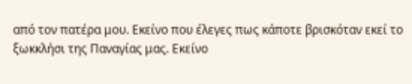από τον πατέρα μου. Εκείνο που έλεγες πως κάποτε βρισκόταν εκεί το ξωκκλήσι της Παναγίας μας. Εκείνο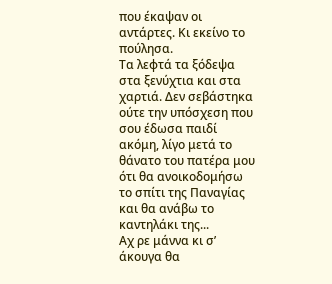που έκαψαν οι αντάρτες. Κι εκείνο το πούλησα.
Τα λεφτά τα ξόδεψα στα ξενύχτια και στα χαρτιά. Δεν σεβάστηκα ούτε την υπόσχεση που σου έδωσα παιδί ακόμη, λίγο μετά το θάνατο του πατέρα μου ότι θα ανοικοδομήσω το σπίτι της Παναγίας και θα ανάβω το καντηλάκι της...
Αχ ρε μάννα κι σ’ άκουγα θα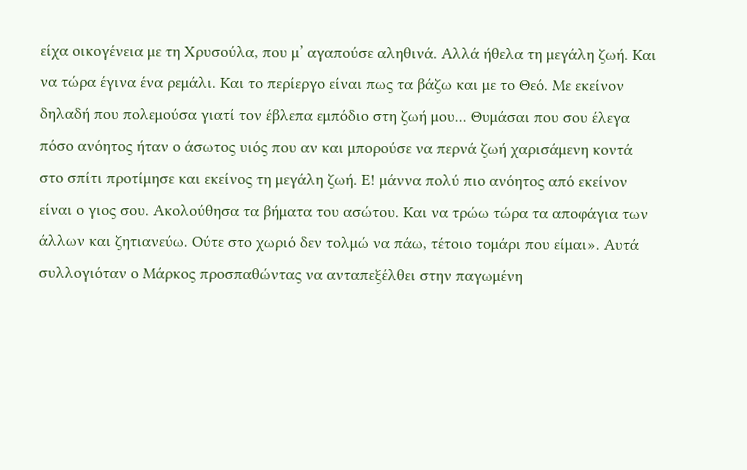είχα οικογένεια με τη Χρυσούλα, που μ’ αγαπούσε αληθινά. Αλλά ήθελα τη μεγάλη ζωή. Και να τώρα έγινα ένα ρεμάλι. Και το περίεργο είναι πως τα βάζω και με το Θεό. Με εκείνον δηλαδή που πολεμούσα γιατί τον έβλεπα εμπόδιο στη ζωή μου... Θυμάσαι που σου έλεγα πόσο ανόητος ήταν ο άσωτος υιός που αν και μπορούσε να περνά ζωή χαρισάμενη κοντά στο σπίτι προτίμησε και εκείνος τη μεγάλη ζωή. Ε! μάννα πολύ πιο ανόητος από εκείνον είναι ο γιος σου. Ακολούθησα τα βήματα του ασώτου. Και να τρώω τώρα τα αποφάγια των άλλων και ζητιανεύω. Ούτε στο χωριό δεν τολμώ να πάω, τέτοιο τομάρι που είμαι». Αυτά συλλογιόταν ο Μάρκος προσπαθώντας να ανταπεξέλθει στην παγωμένη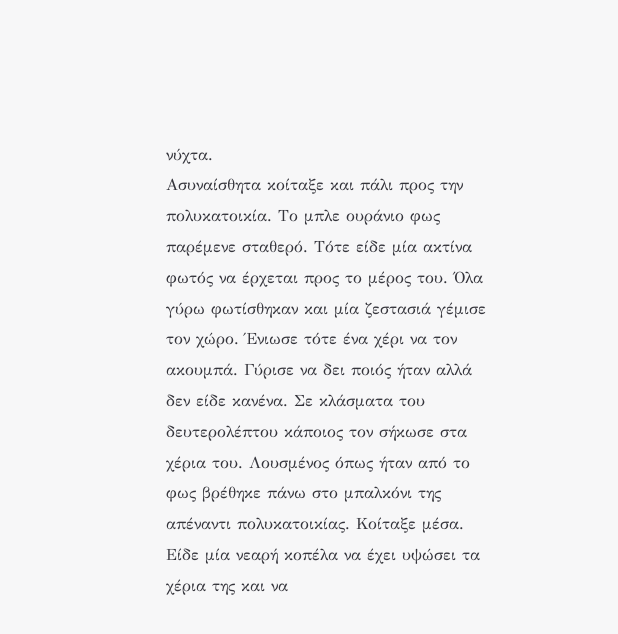νύχτα.
Ασυναίσθητα κοίταξε και πάλι προς την πολυκατοικία. Το μπλε ουράνιο φως παρέμενε σταθερό. Τότε είδε μία ακτίνα φωτός να έρχεται προς το μέρος του. Όλα γύρω φωτίσθηκαν και μία ζεστασιά γέμισε τον χώρο. Ένιωσε τότε ένα χέρι να τον ακουμπά. Γύρισε να δει ποιός ήταν αλλά δεν είδε κανένα. Σε κλάσματα του δευτερολέπτου κάποιος τον σήκωσε στα χέρια του. Λουσμένος όπως ήταν από το φως βρέθηκε πάνω στο μπαλκόνι της απέναντι πολυκατοικίας. Κοίταξε μέσα. Είδε μία νεαρή κοπέλα να έχει υψώσει τα χέρια της και να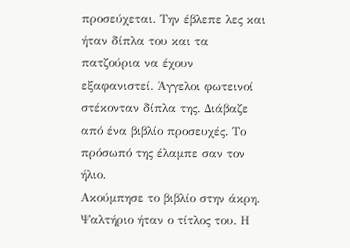προσεύχεται. Την έβλεπε λες και ήταν δίπλα του και τα πατζούρια να έχουν εξαφανιστεί. Άγγελοι φωτεινοί στέκονταν δίπλα της. Διάβαζε από ένα βιβλίο προσευχές. Το πρόσωπό της έλαμπε σαν τον ήλιο.
Ακούμπησε το βιβλίο στην άκρη. Ψαλτήριο ήταν ο τίτλος του. Η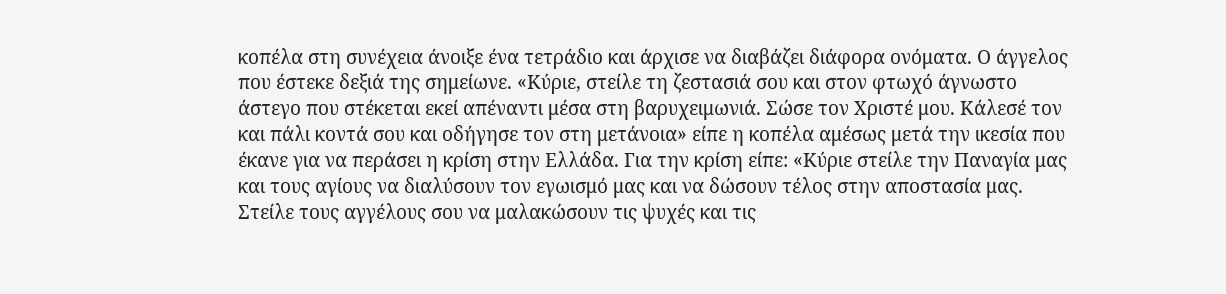κοπέλα στη συνέχεια άνοιξε ένα τετράδιο και άρχισε να διαβάζει διάφορα ονόματα. Ο άγγελος που έστεκε δεξιά της σημείωνε. «Κύριε, στείλε τη ζεστασιά σου και στον φτωχό άγνωστο άστεγο που στέκεται εκεί απέναντι μέσα στη βαρυχειμωνιά. Σώσε τον Χριστέ μου. Κάλεσέ τον και πάλι κοντά σου και οδήγησε τον στη μετάνοια» είπε η κοπέλα αμέσως μετά την ικεσία που έκανε για να περάσει η κρίση στην Ελλάδα. Για την κρίση είπε: «Κύριε στείλε την Παναγία μας και τους αγίους να διαλύσουν τον εγωισμό μας και να δώσουν τέλος στην αποστασία μας. Στείλε τους αγγέλους σου να μαλακώσουν τις ψυχές και τις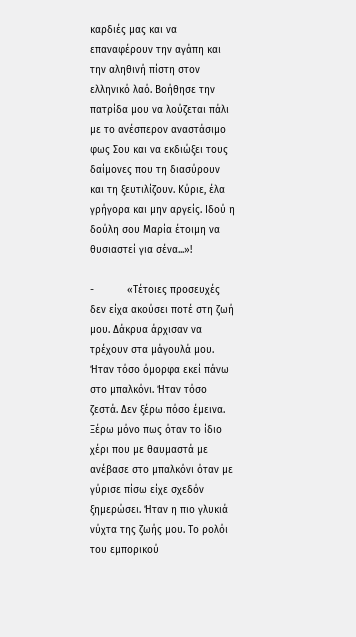καρδιές μας και να επαναφέρουν την αγάπη και την αληθινή πίστη στον ελληνικό λαό. Βοήθησε την πατρίδα μου να λούζεται πάλι με το ανέσπερον αναστάσιμο φως Σου και να εκδιώξει τους δαίμονες που τη διασύρουν και τη ξευτιλίζουν. Κύριε, έλα γρήγορα και μην αργείς. Ιδού η δούλη σου Μαρία έτοιμη να θυσιαστεί για σένα...»!

-           «Τέτοιες προσευχές δεν είχα ακούσει ποτέ στη ζωή μου. Δάκρυα άρχισαν να τρέχουν στα μάγουλά μου. Ήταν τόσο όμορφα εκεί πάνω στο μπαλκόνι. Ήταν τόσο ζεστά. Δεν ξέρω πόσο έμεινα. Ξέρω μόνο πως όταν το ίδιο χέρι που με θαυμαστά με ανέβασε στο μπαλκόνι όταν με γύρισε πίσω είχε σχεδόν ξημερώσει. Ήταν η πιο γλυκιά νύχτα της ζωής μου. Το ρολόι του εμπορικού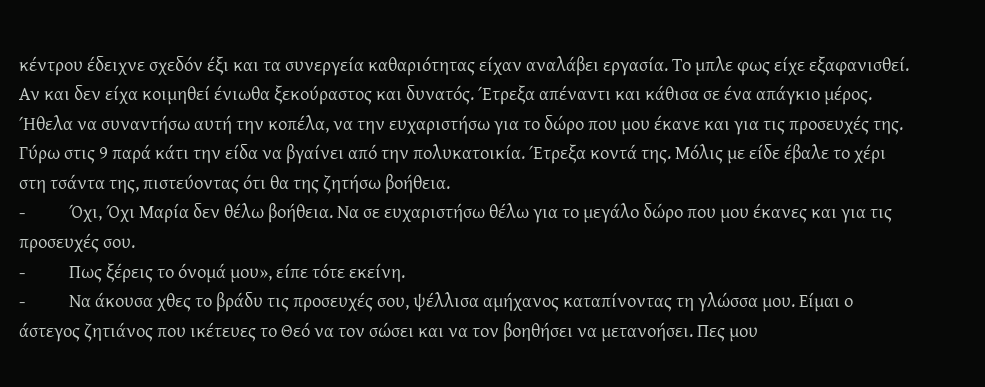κέντρου έδειχνε σχεδόν έξι και τα συνεργεία καθαριότητας είχαν αναλάβει εργασία. Το μπλε φως είχε εξαφανισθεί. Αν και δεν είχα κοιμηθεί ένιωθα ξεκούραστος και δυνατός. Έτρεξα απέναντι και κάθισα σε ένα απάγκιο μέρος. Ήθελα να συναντήσω αυτή την κοπέλα, να την ευχαριστήσω για το δώρο που μου έκανε και για τις προσευχές της. Γύρω στις 9 παρά κάτι την είδα να βγαίνει από την πολυκατοικία. Έτρεξα κοντά της. Μόλις με είδε έβαλε το χέρι στη τσάντα της, πιστεύοντας ότι θα της ζητήσω βοήθεια.
-           Όχι, Όχι Μαρία δεν θέλω βοήθεια. Να σε ευχαριστήσω θέλω για το μεγάλο δώρο που μου έκανες και για τις προσευχές σου.
-           Πως ξέρεις το όνομά μου», είπε τότε εκείνη.
-           Να άκουσα χθες το βράδυ τις προσευχές σου, ψέλλισα αμήχανος καταπίνοντας τη γλώσσα μου. Είμαι ο άστεγος ζητιάνος που ικέτευες το Θεό να τον σώσει και να τον βοηθήσει να μετανοήσει. Πες μου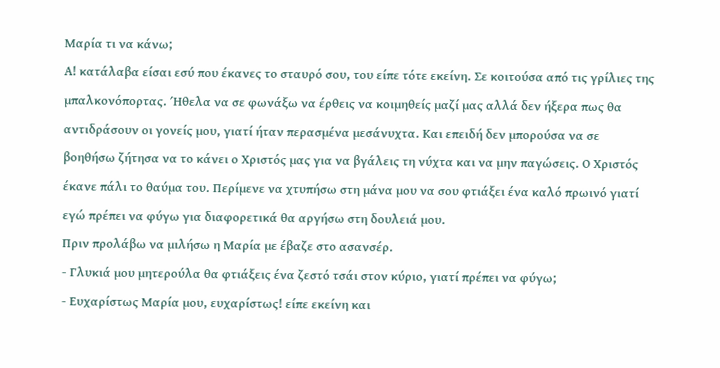Μαρία τι να κάνω;
Α! κατάλαβα είσαι εσύ που έκανες το σταυρό σου, του είπε τότε εκείνη. Σε κοιτούσα από τις γρίλιες της μπαλκονόπορτας. Ήθελα να σε φωνάξω να έρθεις να κοιμηθείς μαζί μας αλλά δεν ήξερα πως θα αντιδράσουν οι γονείς μου, γιατί ήταν περασμένα μεσάνυχτα. Και επειδή δεν μπορούσα να σε βοηθήσω ζήτησα να το κάνει ο Χριστός μας για να βγάλεις τη νύχτα και να μην παγώσεις. Ο Χριστός έκανε πάλι το θαύμα του. Περίμενε να χτυπήσω στη μάνα μου να σου φτιάξει ένα καλό πρωινό γιατί εγώ πρέπει να φύγω για διαφορετικά θα αργήσω στη δουλειά μου.
Πριν προλάβω να μιλήσω η Μαρία με έβαζε στο ασανσέρ.
- Γλυκιά μου μητερούλα θα φτιάξεις ένα ζεστό τσάι στον κύριο, γιατί πρέπει να φύγω;
- Ευχαρίστως Μαρία μου, ευχαρίστως! είπε εκείνη και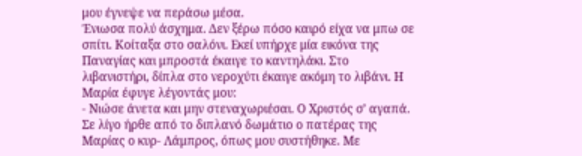μου έγνεψε να περάσω μέσα.
Ένιωσα πολύ άσχημα. Δεν ξέρω πόσο καιρό είχα να μπω σε σπίτι. Κοίταξα στο σαλόνι. Εκεί υπήρχε μία εικόνα της Παναγίας και μπροστά έκαιγε το καντηλάκι. Στο λιβανιστήρι, δίπλα στο νεροχύτι έκαιγε ακόμη το λιβάνι. Η Μαρία έφυγε λέγοντάς μου:
- Νιώσε άνετα και μην στεναχωριέσαι. Ο Χριστός σ’ αγαπά.
Σε λίγο ήρθε από το διπλανό δωμάτιο ο πατέρας της Μαρίας ο κυρ- Λάμπρος, όπως μου συστήθηκε. Με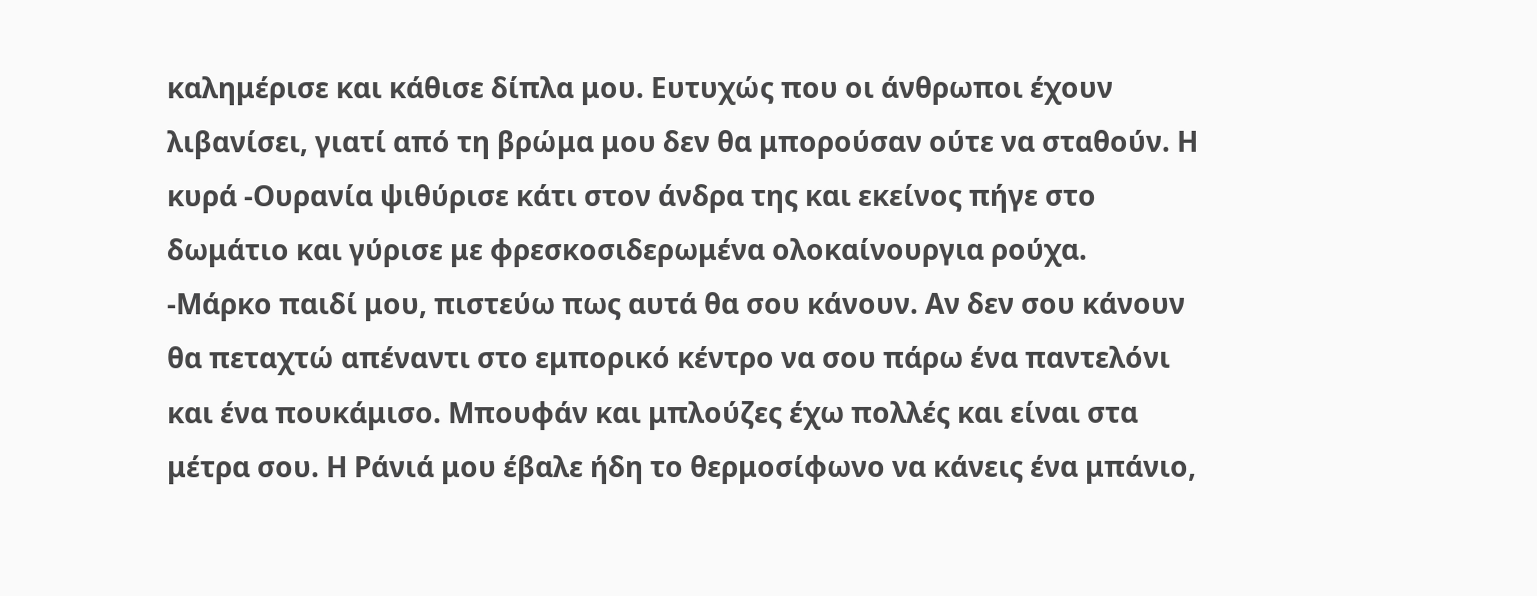καλημέρισε και κάθισε δίπλα μου. Ευτυχώς που οι άνθρωποι έχουν λιβανίσει, γιατί από τη βρώμα μου δεν θα μπορούσαν ούτε να σταθούν. Η κυρά -Ουρανία ψιθύρισε κάτι στον άνδρα της και εκείνος πήγε στο δωμάτιο και γύρισε με φρεσκοσιδερωμένα ολοκαίνουργια ρούχα.
-Μάρκο παιδί μου, πιστεύω πως αυτά θα σου κάνουν. Αν δεν σου κάνουν θα πεταχτώ απέναντι στο εμπορικό κέντρο να σου πάρω ένα παντελόνι και ένα πουκάμισο. Μπουφάν και μπλούζες έχω πολλές και είναι στα μέτρα σου. Η Ράνιά μου έβαλε ήδη το θερμοσίφωνο να κάνεις ένα μπάνιο,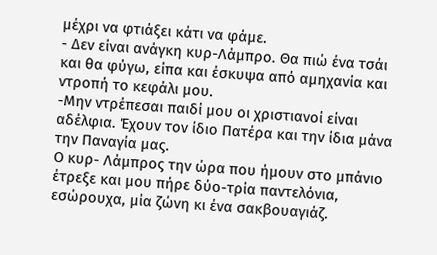μέχρι να φτιάξει κάτι να φάμε.
- Δεν είναι ανάγκη κυρ-Λάμπρο. Θα πιώ ένα τσάι και θα φύγω, είπα και έσκυψα από αμηχανία και ντροπή το κεφάλι μου.
-Μην ντρέπεσαι παιδί μου οι χριστιανοί είναι αδέλφια. Έχουν τον ίδιο Πατέρα και την ίδια μάνα την Παναγία μας.
Ο κυρ- Λάμπρος την ώρα που ήμουν στο μπάνιο έτρεξε και μου πήρε δύο-τρία παντελόνια, εσώρουχα, μία ζώνη κι ένα σακβουαγιάζ.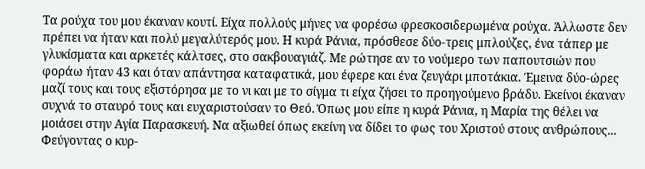Τα ρούχα του μου έκαναν κουτί. Είχα πολλούς μήνες να φορέσω φρεσκοσιδερωμένα ρούχα. Άλλωστε δεν πρέπει να ήταν και πολύ μεγαλύτερός μου. Η κυρά Ράνια, πρόσθεσε δύο-τρεις μπλούζες, ένα τάπερ με γλυκίσματα και αρκετές κάλτσες, στο σακβουαγιάζ. Με ρώτησε αν το νούμερο των παπουτσιών που φοράω ήταν 43 και όταν απάντησα καταφατικά, μου έφερε και ένα ζευγάρι μποτάκια. Έμεινα δύο-ώρες μαζί τους και τους εξιστόρησα με το νι και με το σίγμα τι είχα ζήσει το προηγούμενο βράδυ. Εκείνοι έκαναν συχνά το σταυρό τους και ευχαριστούσαν το Θεό. Όπως μου είπε η κυρά Ράνια, η Μαρία της θέλει να μοιάσει στην Αγία Παρασκευή. Να αξιωθεί όπως εκείνη να δίδει το φως του Χριστού στους ανθρώπους...
Φεύγοντας ο κυρ-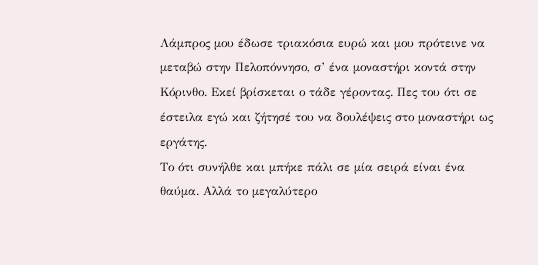Λάμπρος μου έδωσε τριακόσια ευρώ και μου πρότεινε να μεταβώ στην Πελοπόννησο, σ’ ένα μοναστήρι κοντά στην Κόρινθο. Εκεί βρίσκεται ο τάδε γέροντας. Πες του ότι σε έστειλα εγώ και ζήτησέ του να δουλέψεις στο μοναστήρι ως εργάτης.
Το ότι συνήλθε και μπήκε πάλι σε μία σειρά είναι ένα θαύμα. Αλλά το μεγαλύτερο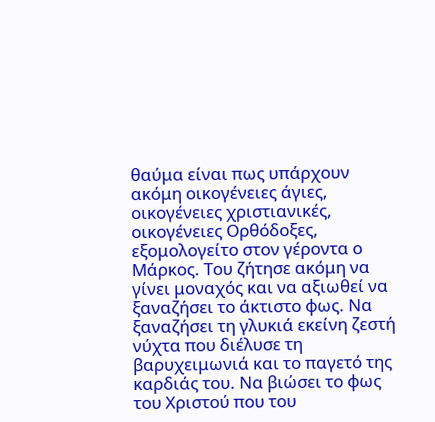θαύμα είναι πως υπάρχουν ακόμη οικογένειες άγιες, οικογένειες χριστιανικές, οικογένειες Ορθόδοξες, εξομολογείτο στον γέροντα ο Μάρκος. Του ζήτησε ακόμη να γίνει μοναχός και να αξιωθεί να ξαναζήσει το άκτιστο φως. Να ξαναζήσει τη γλυκιά εκείνη ζεστή νύχτα που διέλυσε τη βαρυχειμωνιά και το παγετό της καρδιάς του. Να βιώσει το φως του Χριστού που του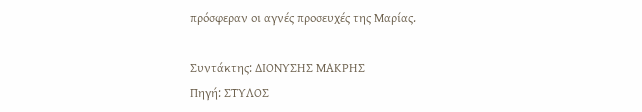πρόσφεραν οι αγνές προσευχές της Μαρίας.

Συντάκτης: ΔΙΟΝΥΣΗΣ ΜΑΚΡΗΣ
Πηγή: ΣΤΥΛΟΣ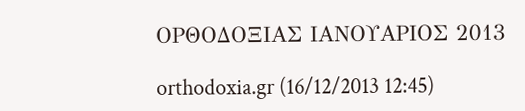ΟΡΘΟΔΟΞΙΑΣ ΙΑΝΟΥΑΡΙΟΣ 2013

orthodoxia.gr (16/12/2013 12:45)